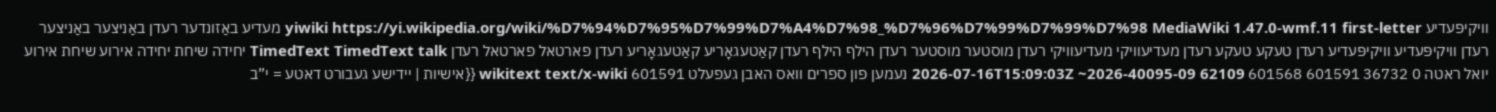װיקיפּעדיע yiwiki https://yi.wikipedia.org/wiki/%D7%94%D7%95%D7%99%D7%A4%D7%98_%D7%96%D7%99%D7%99%D7%98 MediaWiki 1.47.0-wmf.11 first-letter מעדיע באַזונדער רעדן באַניצער באַניצער רעדן װיקיפּעדיע װיקיפּעדיע רעדן טעקע טעקע רעדן מעדיעװיקי מעדיעװיקי רעדן מוסטער מוסטער רעדן הילף הילף רעדן קאַטעגאָריע קאַטעגאָריע רעדן פארטאל פארטאל רעדן TimedText TimedText talk יחידה שיחת יחידה אירוע שיחת אירוע יואל ראטה 0 36732 601591 601568 2026-07-16T15:09:03Z ~2026-40095-09 62109 נעמען פון ספרים וואס האבן געפעלט 601591 wikitext text/x-wiki {{אישיות | יידישע געבורט דאטע = י”ב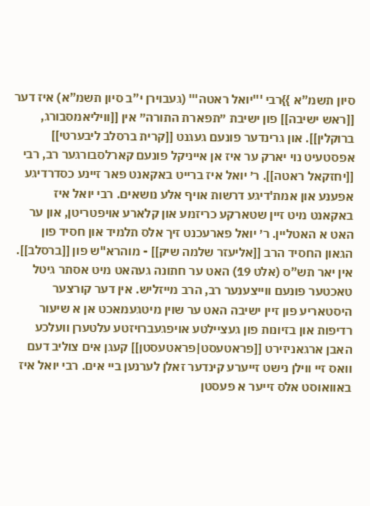סיון תשמ”א }}רבי '''יואל ראטה''' (געבוירן י”ב סיון תשמ”א) איז דער [[ראש ישיבה]] פון ישיבת ״תפארת התורה״ אין [[וויליאמסבורג, ברוקלין]]. און גרינדער פונעם געגנט [[קרית ברסלב ליבערטי]] אפסטעיט נוי יארק ער איז אן אייניקל פונעם קארלסבורגער רב, רבי [[יחזקאל ראטה]]. ר׳ יואל איז ברייט באקאנט פאר זיינע כסדרדיגע אפענע און אמת'דיגע דרשות אויף אלע נושאים. רבי יואל איז באקאנט מיט זיין שטארקע כריזמע און קלארע אויפטריטן, און ער האט א האטליין. ר׳ יואל פארעכנט זיך אלס תלמיד און חסיד פון הגאון החסיד הרב [[אליעזר שלמה שיק]] - מוהרא"ש פון [[ברסלב]]. אין יאר תש”ס (אלט 19) האט ער חתונה געהאט מיט אסתר גיטל טאכטער פונעם ווייצענער רב, הרב מייזליש. אין דער קורצער היסטאריע פון זיין ישיבה האט ער שוין מיטגעמאכט אן א שיעור רדיפות און בזיונות פון געציילטע אויפגעברויזטע עלטערן וועלכע האבן ארגאניזירט [[פראטעסט|פראטעסטן]] קעגן אים צוליב דעם וואס זיי ווילן נישט זייערע קינדער זאלן לערנען ביי אים. רבי יואל איז באוואוסט אלס זייער א פעסטן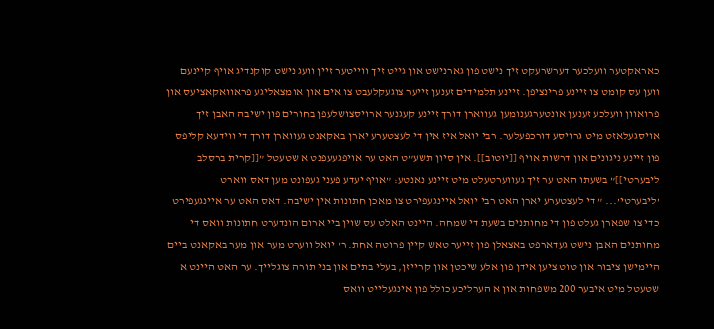כאראקטער וועלכער דערשרעקט זיך נישט פון גארנישט און גייט זיך ווייטער זיין וועג נישט קוקנדיג אויף קיינעם ווען עס קומט צו זיינע פרינציפן. זיינע תלמידים זענען זייער צוגעקלעבט צו אים און אומצאליגע פראוואקאציעס און פרואוון וועלכע זענען אונטערגענומען געווארן דורך זיינע קעגנער ארויסצושלעפן בחורים פון ישיבה האבן זיך אויסגעלאזט מיט גרויסע דורכפעלער. רבי יואל איז אין די לעצטערע יארן באקאנט געווארן דורך די ווידעא קליפס פון זיינע ניגונים און דרשות אויף [[יוטוב]]. אין סיון תשע”ט האט ער אויפגעעפנט א שטעטל ”[[קרית ברסלב ליבערטי]]” בשעתו האט ער זיך געווערטעלט מיט זיינע נאנטע: ”אויף יעדע פעני געפונט מען דאס ווארט ’ליבערטי’... ” די לעצטערע יארן האט רבי יואל איינגעפירט צו מאכן חתונות אין ישיבה. דאס האט ער איינגעפירט כדי צו שפארן געלט פון די מחותנים בשעת די שמחה. היינט האלט עס שוין ביי ארום הונדערט חתונות וואס די מחותנים האבן נישט געדארפט באצאלן פון זייער טאש קיין פרוטה אחת. ר' יואל ווערט מער און מער באקאנט ביים היימישן ציבור און טוט ציען אידן פון אלע שיכטן און קרייזן, בעלי בתים און בני תורה צוגלייך. ער האט היינט א שטעטל מיט איבער 200 משפחות און א הערליכע כולל פון אינגעלייט וואס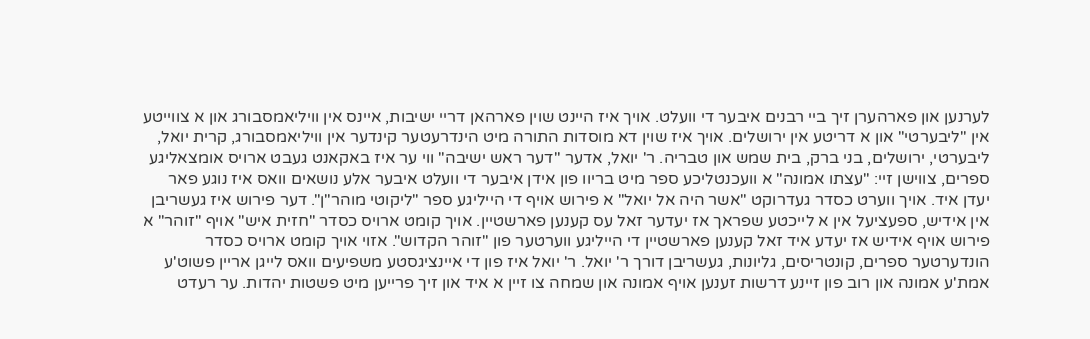לערנען און פארהערן זיך ביי רבנים איבער די וועלט. אויך איז היינט שוין פארהאן דריי ישיבות, איינס אין וויליאמסבורג און א צווייטע אין "ליבערטי" און א דריטע אין ירושלים. אויך איז שוין דא מוסדות התורה מיט הינדרעטער קינדער אין וויליאמסבורג, קרית יואל, ליבערטי, ירושלים, בני ברק, בית שמש און טבריה. ר' יואל, אדער "דער ראש ישיבה" ווי ער איז באקאנט געבט ארויס אומצאליגע ספרים, צווישן זיי: "עצתו אמונה" א וועכנטליכע ספר מיט בריוו פון אידן איבער די וועלט איבער אלע נושאים וואס איז נוגע פאר יעדן איד. אויך ווערט כסדר געדרוקט "אשר היה אל יואל" א פירוש אויף די הייליגע ספר "ליקוטי מוהר"ן". דער פירוש איז געשריבן אין אידיש, ספעציעל אין א לייכטע שפראך אז יעדער זאל עס קענען פארשטיין. אויך קומט ארויס כסדר "חזית איש" אויף "זוהר" א פירוש אויף אידיש אז יעדע איד זאל קענען פארשטיין די הייליגע ווערטער פון "זוהר הקדוש". אזוי אויך קומט ארויס כסדר הונדערטער ספרים, קונטריסים, גליונות, געשריבן דורך ר' יואל. ר' יואל איז פון די איינציגסטע משפיעים וואס לייגן אריין פשוט'ע אמת'ע אמונה און רוב פון זיינע דרשות זענען אויף אמונה און שמחה צו זיין א איד און זיך פרייען מיט פשטות יהדות. ער רעדט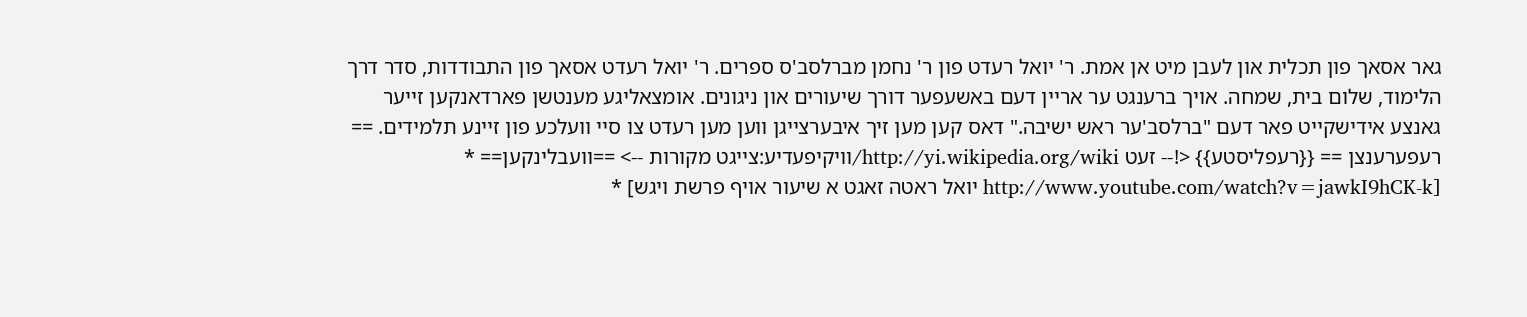גאר אסאך פון תכלית און לעבן מיט אן אמת. ר' יואל רעדט פון ר' נחמן מברלסב'ס ספרים. ר' יואל רעדט אסאך פון התבודדות, סדר דרך הלימוד, שלום בית, שמחה. אויך ברענגט ער אריין דעם באשעפער דורך שיעורים און ניגונים. אומצאליגע מענטשן פארדאנקען זייער גאנצע אידישקייט פאר דעם "ברלסב'ער ראש ישיבה." דאס קען מען זיך איבערצייגן ווען מען רעדט צו סיי וועלכע פון זיינע תלמידים. == רעפערענצן == {{רעפליסטע}} <!-- זעט http://yi.wikipedia.org/wiki/וויקיפעדיע:צייגט מקורות --> ==וועבלינקען== * [http://www.youtube.com/watch?v=jawkI9hCK-k יואל ראטה זאגט א שיעור אויף פרשת ויגש] *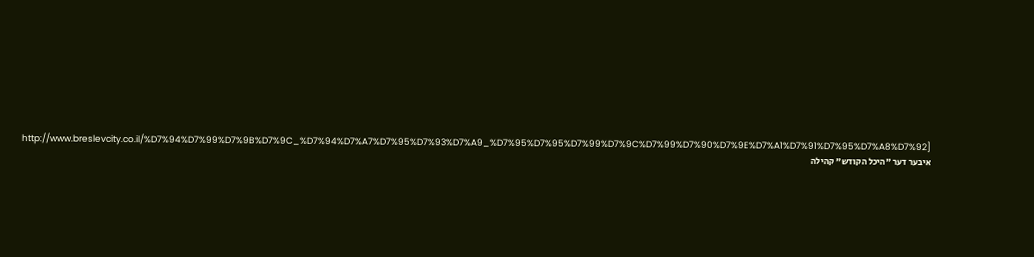[http://www.breslevcity.co.il/%D7%94%D7%99%D7%9B%D7%9C_%D7%94%D7%A7%D7%95%D7%93%D7%A9_%D7%95%D7%95%D7%99%D7%9C%D7%99%D7%90%D7%9E%D7%A1%D7%91%D7%95%D7%A8%D7%92 איבער דער "היכל הקודש" קהילה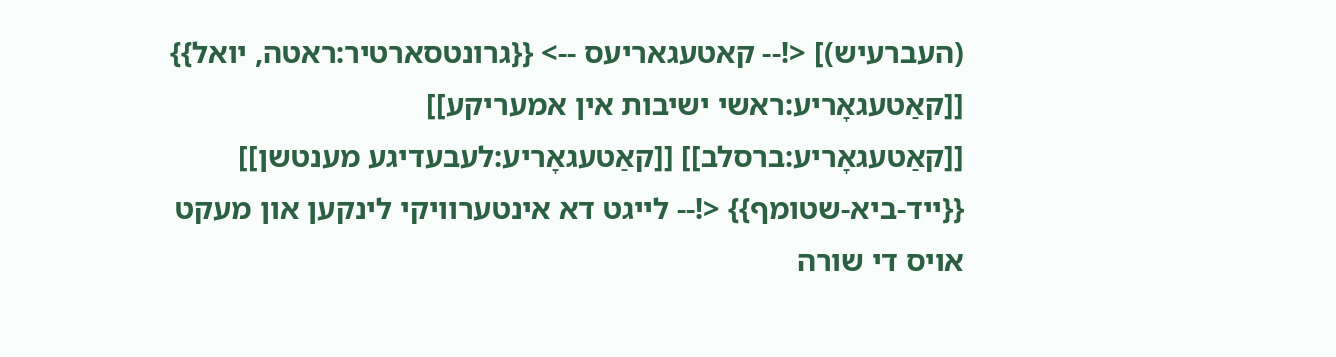(העברעיש)] <!-- קאטעגאריעס --> {{גרונטסארטיר:ראטה, יואל}} [[קאַטעגאָריע:ראשי ישיבות אין אמעריקע]] [[קאַטעגאָריע:ברסלב]] [[קאַטעגאָריע:לעבעדיגע מענטשן]] {{ייד-ביא-שטומף}} <!-- לייגט דא אינטערוויקי לינקען און מעקט אויס די שורה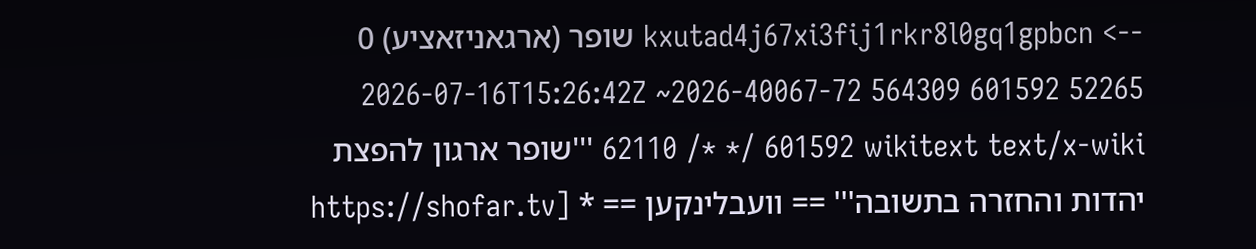--> kxutad4j67xi3fij1rkr8l0gq1gpbcn שופר (ארגאניזאציע) 0 52265 601592 564309 2026-07-16T15:26:42Z ~2026-40067-72 62110 /* */ 601592 wikitext text/x-wiki '''שופר ארגון להפצת יהדות והחזרה בתשובה''' == וועבלינקען == * [https://shofar.tv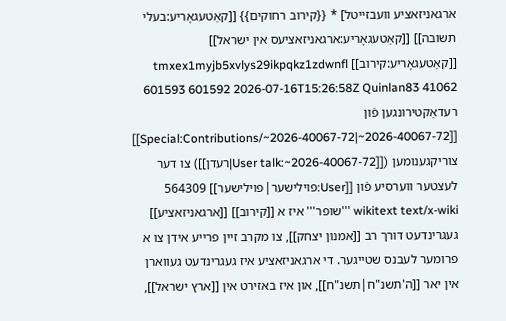ארגאניזאציע וועבזייטל] * {{קירוב רחוקים}} [[קאַטעגאָריע:בעלי תשובה]] [[קאַטעגאָריע:ארגאניזאציעס אין ישראל]] [[קאַטעגאָריע:קירוב]] tmxex1myjb5xvlys29ikpqkz1zdwnfl 601593 601592 2026-07-16T15:26:58Z Quinlan83 41062 רעדאַקטירונגען פֿון [[Special:Contributions/~2026-40067-72|~2026-40067-72]] צוריקגענומען ([[User talk:~2026-40067-72|רעדן]]) צו דער לעצטער ווערסיע פֿון [[User:פוילישער|פוילישער]] 564309 wikitext text/x-wiki '''שופר''' איז א [[קירוב]] [[ארגאניזאציע]] געגרינדעט דורך רב [[אמנון יצחק]], צו מקרב זיין פרייע אידן צו א פרומער לעבנס שטייגער. די ארגאניזאציע איז געגרינדעט געווארן אין יאר [[ה'תשנ"ח|תשנ"ח]], און איז באזירט אין [[ארץ ישראל]],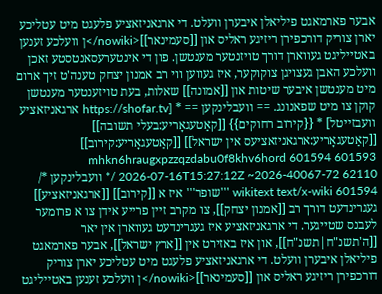אבער פארמאגט פיליאלן איבערן וועלט. די ארגאניזאציע פלעגט מיט עטליכע יארן צוריק דורכפירן ריזיגע ראליס און [[סעמינאר]]<nowiki/>ן וועלכע זענען באטייליגט געווארן דורך טויזנטער מענטשן. פון די אינטערעסאנטסטע זאכן וועלכע האבן געצויגן צוקוקער, איז געווען ווי רב אמנון יצחק טענה'ט זיך ארום מיט מענטשן איבער שיטות און [[אמונה]] שאלות, בעת טויזענטער מענטשן קוקן צו מיט שפאנונג. == וועבלינקען == * [https://shofar.tv ארגאניזאציע וועבזייטל] * {{קירוב רחוקים}} [[קאַטעגאָריע:בעלי תשובה]] [[קאַטעגאָריע:ארגאניזאציעס אין ישראל]] [[קאַטעגאָריע:קירוב]] mhkn6hraugxpzzqzdabu0f8khv6hord 601594 601593 2026-07-16T15:27:12Z ~2026-40067-72 62110 /* וועבלינקען */ 601594 wikitext text/x-wiki '''שופר''' איז א [[קירוב]] [[ארגאניזאציע]] געגרינדעט דורך רב [[אמנון יצחק]], צו מקרב זיין פרייע אידן צו א פרומער לעבנס שטייגער. די ארגאניזאציע איז געגרינדעט געווארן אין יאר [[ה'תשנ"ח|תשנ"ח]], און איז באזירט אין [[ארץ ישראל]], אבער פארמאגט פיליאלן איבערן וועלט. די ארגאניזאציע פלעגט מיט עטליכע יארן צוריק דורכפירן ריזיגע ראליס און [[סעמינאר]]<nowiki/>ן וועלכע זענען באטייליגט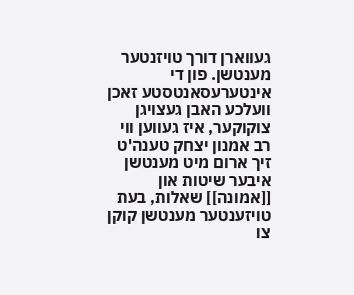געווארן דורך טויזנטער מענטשן. פון די אינטערעסאנטסטע זאכן וועלכע האבן געצויגן צוקוקער, איז געווען ווי רב אמנון יצחק טענה'ט זיך ארום מיט מענטשן איבער שיטות און [[אמונה]] שאלות, בעת טויזענטער מענטשן קוקן צו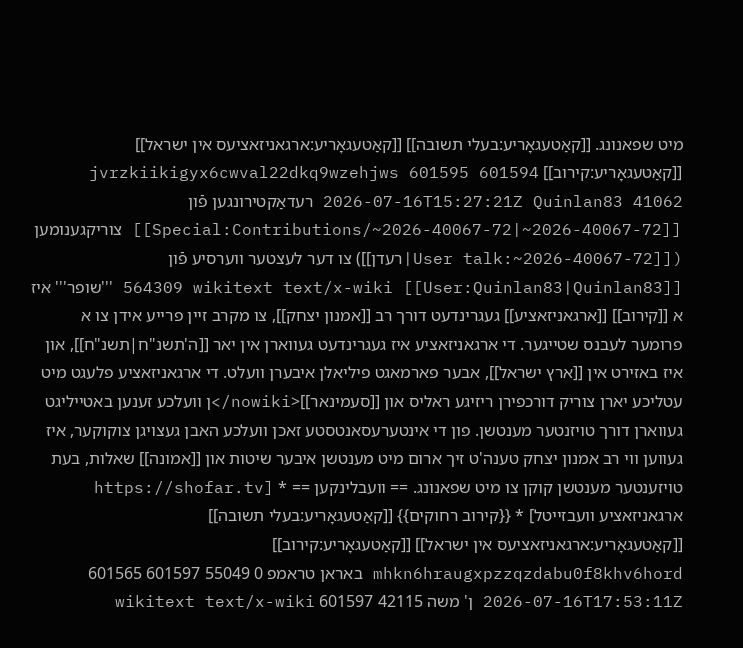מיט שפאנונג. [[קאַטעגאָריע:בעלי תשובה]] [[קאַטעגאָריע:ארגאניזאציעס אין ישראל]] [[קאַטעגאָריע:קירוב]] jvrzkiikigyx6cwval22dkq9wzehjws 601595 601594 2026-07-16T15:27:21Z Quinlan83 41062 רעדאַקטירונגען פֿון [[Special:Contributions/~2026-40067-72|~2026-40067-72]] צוריקגענומען ([[User talk:~2026-40067-72|רעדן]]) צו דער לעצטער ווערסיע פֿון [[User:Quinlan83|Quinlan83]] 564309 wikitext text/x-wiki '''שופר''' איז א [[קירוב]] [[ארגאניזאציע]] געגרינדעט דורך רב [[אמנון יצחק]], צו מקרב זיין פרייע אידן צו א פרומער לעבנס שטייגער. די ארגאניזאציע איז געגרינדעט געווארן אין יאר [[ה'תשנ"ח|תשנ"ח]], און איז באזירט אין [[ארץ ישראל]], אבער פארמאגט פיליאלן איבערן וועלט. די ארגאניזאציע פלעגט מיט עטליכע יארן צוריק דורכפירן ריזיגע ראליס און [[סעמינאר]]<nowiki/>ן וועלכע זענען באטייליגט געווארן דורך טויזנטער מענטשן. פון די אינטערעסאנטסטע זאכן וועלכע האבן געצויגן צוקוקער, איז געווען ווי רב אמנון יצחק טענה'ט זיך ארום מיט מענטשן איבער שיטות און [[אמונה]] שאלות, בעת טויזענטער מענטשן קוקן צו מיט שפאנונג. == וועבלינקען == * [https://shofar.tv ארגאניזאציע וועבזייטל] * {{קירוב רחוקים}} [[קאַטעגאָריע:בעלי תשובה]] [[קאַטעגאָריע:ארגאניזאציעס אין ישראל]] [[קאַטעגאָריע:קירוב]] mhkn6hraugxpzzqzdabu0f8khv6hord באראן טראמפ 0 55049 601597 601565 2026-07-16T17:53:11Z ן' משה 42115 601597 wikitext text/x-wiki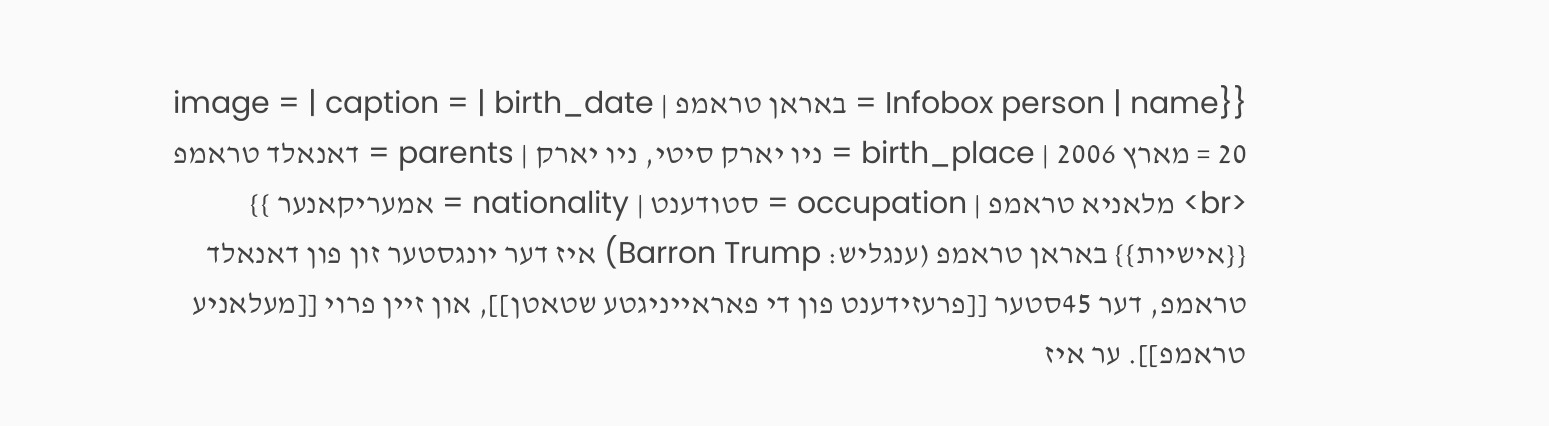{{Infobox person | name = באראן טראמפ | image = | caption = | birth_date = 20 מארץ 2006 | birth_place = ניו יארק סיטי, ניו יארק | parents = דאנאלד טראמפ <br> מלאניא טראמפ | occupation = סטודענט | nationality = אמעריקאנער }} {{אישיות}} באראן טראמפ (ענגליש: Barron Trump) איז דער יונגסטער זון פון דאנאלד טראמפ, דער 45סטער [[פרעזידענט פון די פאראייניגטע שטאטן]], און זיין פרוי [[מעלאניע טראמפ]]. ער איז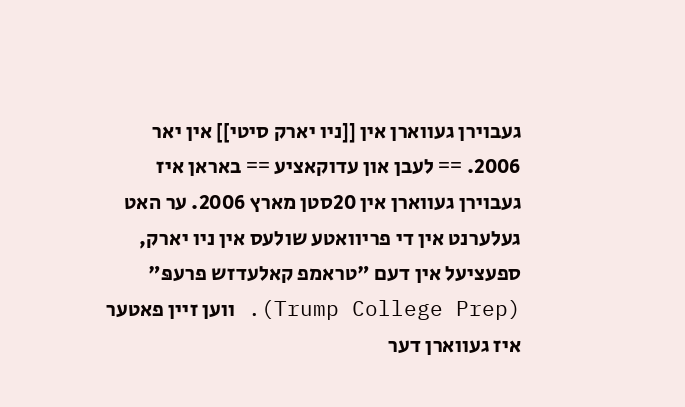געבוירן געווארן אין [[ניו יארק סיטי]] אין יאר 2006. == לעבן און עדוקאציע == באראן איז געבוירן געווארן אין 20סטן מארץ 2006. ער האט געלערנט אין די פריוואטע שולעס אין ניו יארק, ספעציעל אין דעם "טראמפ קאלעדזש פרעפּ" (Trump College Prep). ווען זיין פאטער איז געווארן דער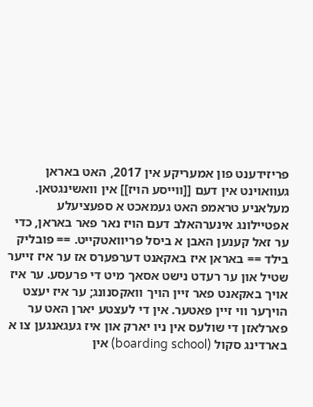פריזידענט פון אמעריקע אין 2017, האט באראן געוואוינט אין דעם [[ווייסע הויז]] אין וואשינגטאן. מעלאניע טראמפ האט געמאכט א ספעציעלע אפטיילונג אינערהאלב דעם הויז נאר פאר באראן, כדי ער זאל קענען האבן א ביסל פריוואטקייט. == פובליק בילד == באראן איז באקאנט דערפערס אז ער איז זייער שטיל און ער רעדט נישט אסאך מיט די פרעסע. ער איז אויך באקאנט פאר זיין הויך וואקסנונג; ער איז יעצט הויךער ווי זיין פאטער. אין די לעצטע יארן האט ער פארלאזן די שולעס אין ניו יארק און איז געגאנגען צו א בארדינג סקול (boarding school) אין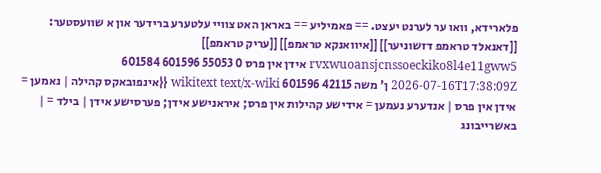פלארידא, וואו ער לערנט יעצט. == פאמיליע == באראן האט צוויי עלטערע ברידער און א שוועסטער: [[דאנאלד טראמפ דזשוניער]] [[איוואנקא טראמפ]] [[עריק טראמפ]] rvxwuoansjcnssoeckiko8l4e11gww5 אידן אין פרס 0 55053 601596 601584 2026-07-16T17:38:09Z ן' משה 42115 601596 wikitext text/x-wiki {{אינפובאקס קהילה | נאמען = אידן אין פרס | אנדערע נעמען = אידישע קהילות אין פרס; איראנישע אידן; פערסישע אידן | בילד = | באשרייבונג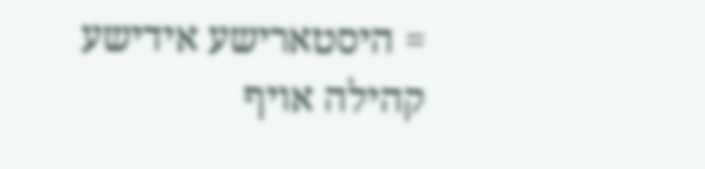= היסטארישע אידישע קהילה אויף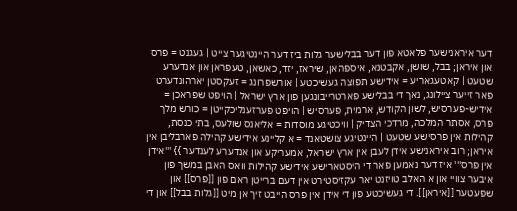דער איראנישער פלאטא פון דער בבלישער גלות ביז דער היינטיגער צייט | געגנט = פרס און איראן; בבל, שושן, אקבטנא, איספהאן, שיראז, יזד, כאשאן, טעפראן און אנדערע שטעט | קאטעגאריע = אידישע תפוצה געשיכטע | אורשפרונג = זעקסטן יארהונדערט פאר זייער ציילונג, נאך די בבלישע פארטרייבונגען פון ארץ ישראל | הויפט שפראכן = אידיש-פערסיש, לשון הקודש, ארמית, פערסיש | הויפט פערזענליכקייטן = כורש מלך פרס, אסתר המלכה, מרדכי הצדיק | וויכטיגע מוסדות = אליאנס שולעס, בתי כנסת, קהילות אין פרסישע שטעט | היינטיגע צושטאנד = א קליינע אידישע קהילה פארבליבן אין איראן; רוב איראנישע אידן לעבן אין ארץ ישראל, אמעריקע און אנדערע לענדער }} '''אידן אין פרס''' איז דער נאמען פאר די היסטארישע אידישע קהילות וואס האבן במשך פון איבער צוויי און א האלב טויזנט יאר עקזיסטירט אין דעם ברייטן ראם פון [[פרס]] און שפעטער [[איראן]]. די געשיכטע פון די אידן אין פרס הייבט זיך אן מיט [[גלות בבל]] און די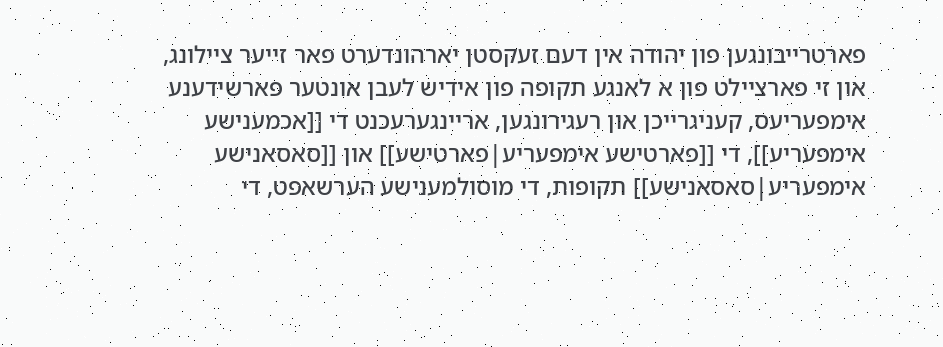פארטרייבונגען פון יהודה אין דעם זעקסטן יארהונדערט פאר זייער ציילונג, און זי פארציילט פון א לאנגע תקופה פון אידיש לעבן אונטער פארשידענע אימפעריעס, קעניגרייכן און רעגירונגען, אריינגערעכנט די [[אכמענישע אימפעריע]], די [[פארטישע אימפעריע|פארטישע]] און [[סאסאנישע אימפעריע|סאסאנישע]] תקופות, די מוסולמענישע הערשאפט, די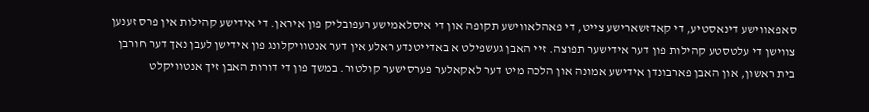סאפאווישע דינאסטיע, די קאדזשארישע צייט, די פאהלאווישע תקופה און די איסלאמישע רעפובליק פון איראן. די אידישע קהילות אין פרס זענען צווישן די עלטסטע קהילות פון דער אידישער תפוצה. זיי האבן געשפילט א באדייטנדע ראלע אין דער אנטוויקלונג פון אידישן לעבן נאך דער חורבן בית ראשון, און האבן פארבונדן אידישע אמונה און הלכה מיט דער לאקאלער פערסישער קולטור. במשך פון די דורות האבן זיך אנטוויקלט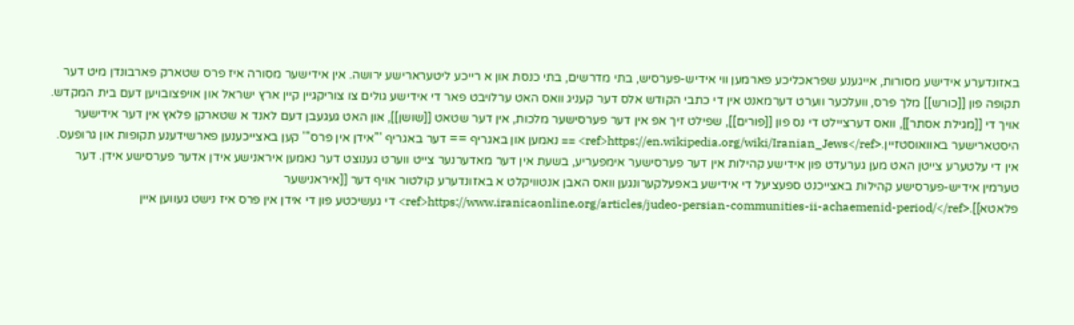באזונדערע אידישע מסורות, אייגענע שפראכליכע פארמען ווי אידיש-פערסיש, בתי מדרשים, בתי כנסת און א רייכע ליטערארישע ירושה. אין אידישער מסורה איז פרס שטארק פארבונדן מיט דער תקופה פון [[כורש]] מלך פרס, וועלכער ווערט דערמאנט אין די כתבי הקודש אלס דער קעניג וואס האט ערלויבט פאר די אידישע גולים צו צוריקגיין קיין ארץ ישראל און אויפצובויען דעם בית המקדש. אויך די [[מגילת אסתר]], וואס דערציילט די נס פון [[פורים]], שפילט זיך אפ אין דער פערסישער מלכות, אין דער שטאט [[שושן]], און האט געגעבן דעם לאנד א שטארקן פלאץ אין דער אידישער היסטארישער באוואוסטזיין.<ref>https://en.wikipedia.org/wiki/Iranian_Jews</ref> == נאמען און באגריף == דער באגריף '''אידן אין פרס''' קען באצייכענען פארשידענע תקופות און גרופעס. אין די עלטערע צייטן האט מען גערעדט פון אידישע קהילות אין דער פערסישער אימפעריע, בשעת אין דער מאדערנער צייט ווערט גענוצט דער נאמען איראנישע אידן אדער פערסישע אידן. דער טערמין אידיש-פערסישע קהילות באצייכנט ספעציעל די אידישע באפעלקערונגען וואס האבן אנטוויקלט א באזונדערע קולטור אויף דער [[איראנישער פלאטא]].<ref>https://www.iranicaonline.org/articles/judeo-persian-communities-ii-achaemenid-period/</ref> די געשיכטע פון די אידן אין פרס איז נישט געווען איין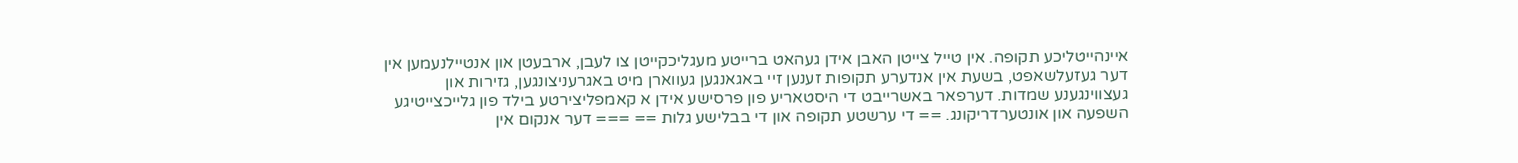איינהייטליכע תקופה. אין טייל צייטן האבן אידן געהאט ברייטע מעגליכקייטן צו לעבן, ארבעטן און אנטיילנעמען אין דער געזעלשאפט, בשעת אין אנדערע תקופות זענען זיי באגאנגען געווארן מיט באגרעניצונגען, גזירות און געצווינגענע שמדות. דערפאר באשרייבט די היסטאריע פון פרסישע אידן א קאמפליצירטע בילד פון גלייכצייטיגע השפעה און אונטערדריקונג. == די ערשטע תקופה און די בבלישע גלות == === דער אנקום אין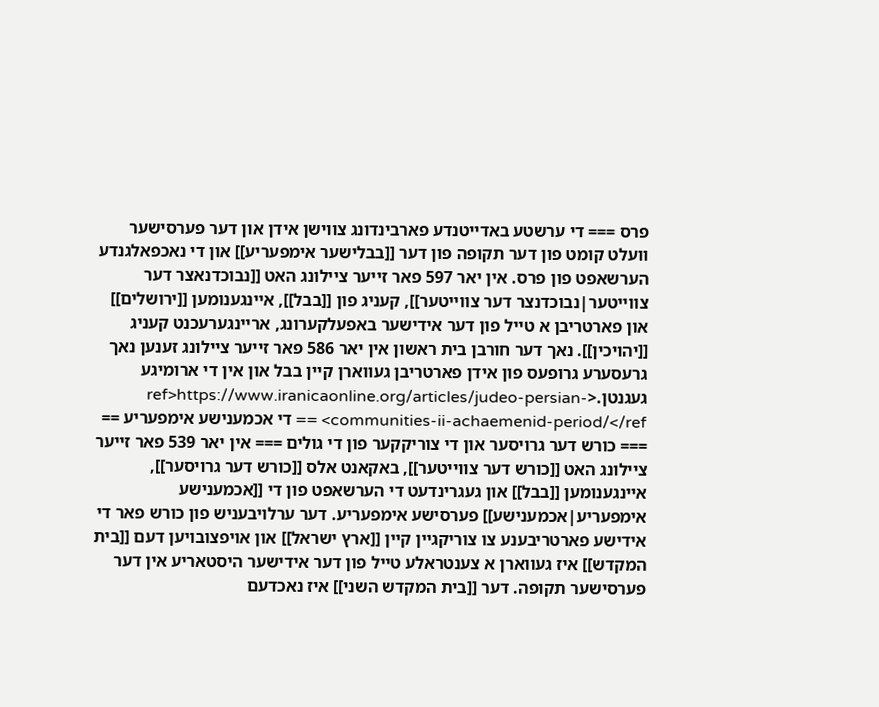פרס === די ערשטע באדייטנדע פארבינדונג צווישן אידן און דער פערסישער וועלט קומט פון דער תקופה פון דער [[בבלישער אימפעריע]] און די נאכפאלגנדע הערשאפט פון פרס. אין יאר 597 פאר זייער ציילונג האט [[נבוכדנאצר דער צווייטער|נבוכדנצר דער צווייטער]], קעניג פון [[בבל]], איינגענומען [[ירושלים]] און פארטריבן א טייל פון דער אידישער באפעלקערונג, אריינגערעכנט קעניג [[יהויכין]]. נאך דער חורבן בית ראשון אין יאר 586 פאר זייער ציילונג זענען נאך גרעסערע גרופעס פון אידן פארטריבן געווארן קיין בבל און אין די ארומיגע געגנטן.<ref>https://www.iranicaonline.org/articles/judeo-persian-communities-ii-achaemenid-period/</ref> == די אכמענישע אימפעריע == === כורש דער גרויסער און די צוריקקער פון די גולים === אין יאר 539 פאר זייער ציילונג האט [[כורש דער צווייטער]], באקאנט אלס [[כורש דער גרויסער]], איינגענומען [[בבל]] און געגרינדעט די הערשאפט פון די [[אכמענישע אימפעריע|אכמענישע]] פערסישע אימפעריע. דער ערלויבעניש פון כורש פאר די אידישע פארטריבענע צו צוריקגיין קיין [[ארץ ישראל]] און אויפצובויען דעם [[בית המקדש]] איז געווארן א צענטראלע טייל פון דער אידישער היסטאריע אין דער פערסישער תקופה. דער [[בית המקדש השני]] איז נאכדעם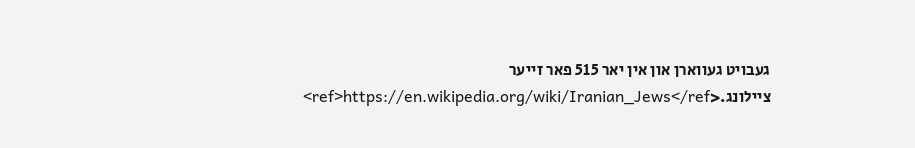געבויט געווארן און אין יאר 515 פאר זייער ציילונג.<ref>https://en.wikipedia.org/wiki/Iranian_Jews</ref>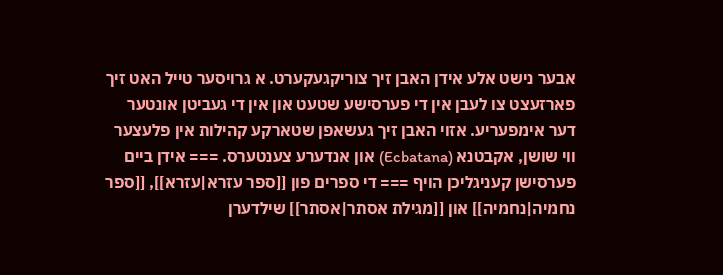אבער נישט אלע אידן האבן זיך צוריקגעקערט. א גרויסער טייל האט זיך פארזעצט צו לעבן אין די פערסישע שטעט און אין די געביטן אונטער דער אימפעריע. אזוי האבן זיך געשאפן שטארקע קהילות אין פלעצער ווי שושן, אקבטנא (Ecbatana) און אנדערע צענטערס. === אידן ביים פערסישן קעניגליכן הויף === די ספרים פון [[ספר עזרא|עזרא]], [[ספר נחמיה|נחמיה]] און [[מגילת אסתר|אסתר]] שילדערן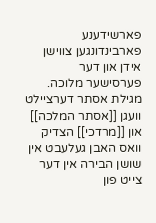פארשידענע פארבינדונגען צווישן אידן און דער פערסישער מלוכה. מגילת אסתר דערציילט וועגן [[אסתר המלכה]] און [[מרדכי]] הצדיק וואס האבן געלעבט אין שושן הבירה אין דער צייט פון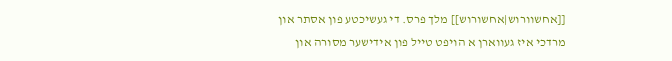[[אחשוורוש|אחשורוש]] מלך פרס. די געשיכטע פון אסתר און מרדכי איז געווארן א הויפט טייל פון אידישער מסורה און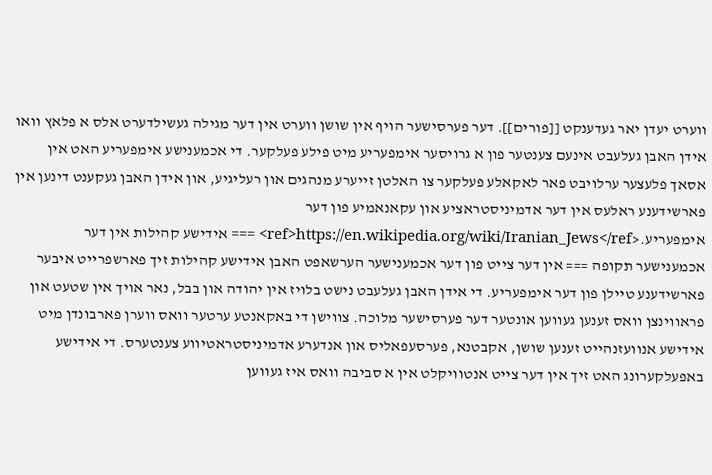ווערט יעדן יאר געדענקט [[פורים]]. דער פערסישער הויף אין שושן ווערט אין דער מגילה געשילדערט אלס א פלאץ וואו אידן האבן געלעבט אינעם צענטער פון א גרויסער אימפעריע מיט פילע פעלקער. די אכמענישע אימפעריע האט אין אסאך פלעצער ערלויבט פאר לאקאלע פעלקער צו האלטן זייערע מנהגים און רעליגיע, און אידן האבן געקענט דינען אין פארשידענע ראלעס אין דער אדמיניסטראציע און עקאנאמיע פון דער אימפעריע.<ref>https://en.wikipedia.org/wiki/Iranian_Jews</ref> === אידישע קהילות אין דער אכמענישער תקופה === אין דער צייט פון דער אכמענישער הערשאפט האבן אידישע קהילות זיך פארשפרייט איבער פארשידענע טיילן פון דער אימפעריע. די אידן האבן געלעבט נישט בלויז אין יהודה און בבל, נאר אויך אין שטעט און פראווינצן וואס זענען געווען אונטער דער פערסישער מלוכה. צווישן די באקאנטע ערטער וואס ווערן פארבונדן מיט אידישע אנוועזנהייט זענען שושן, אקבטנא, פערסעפאליס און אנדערע אדמיניסטראטיווע צענטערס. די אידישע באפעלקערונג האט זיך אין דער צייט אנטוויקלט אין א סביבה וואס איז געווען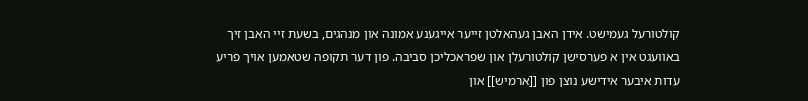קולטורעל געמישט. אידן האבן געהאלטן זייער אייגענע אמונה און מנהגים, בשעת זיי האבן זיך באוועגט אין א פערסישן קולטורעלן און שפראכליכן סביבה. פון דער תקופה שטאמען אויך פריע עדות איבער אידישע נוצן פון [[ארמיש]] און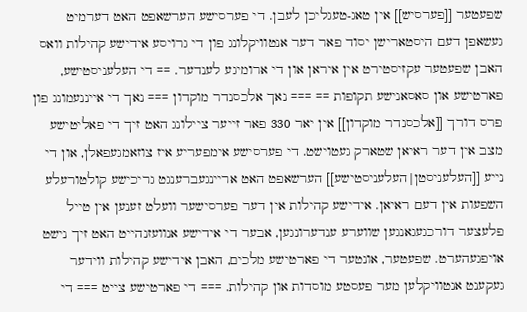שפעטער [[פערסיש]] אין טאג-טעגליכן לעבן. די פערסישע הערשאפט האט דערמיט געשאפן דעם היסטארישן יסוד פאר דער אנטוויקלונג פון די גרויסע אידישע קהילות וואס האבן שפעטער עקזיסטירט אין איראן און די ארומיגע לענדער. == די העלעניסטישע, פארטישע און סאסאנישע תקופות == === נאך אלכסנדר מוקדון === נאך די אייננעמונג פון פרס דורך [[אלכסנדר מוקדון]] אין יאר 330 פאר זייער ציילונג האט זיך די פאליטישע מצב אין דער ראיאן שטארק געטוישט. די פערסישע אימפעריע איז צוזאמגעפאלן, און די נייע [[העלעניסטן|העלעניסטישע]] הערשאפט האט אריינגעברענגט גריכישע קולטורעלע השפעות אין דעם ראיאן. אידישע קהילות אין דער פערסישער וועלט זענען אין טייל פלעצער דורכגעגאנגען שווערע ענדערונגען, אבער די אידישע אנוועזנהייט האט זיך נישט אויפגעהערט. שפעטער, אונטער די פארטישע מלכים, האבן אידישע קהילות ווידער געקענט אנטוויקלען מער פעסטע מוסדות און קהילות. === די פארטישע צייט === די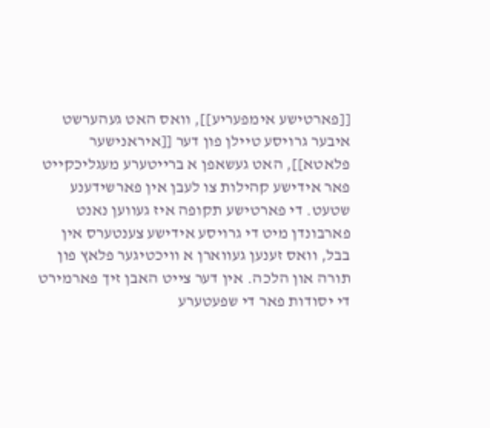[[פארטישע אימפעריע]], וואס האט געהערשט איבער גרויסע טיילן פון דער [[איראנישער פלאטא]], האט געשאפן א ברייטערע מעגליכקייט פאר אידישע קהילות צו לעבן אין פארשידענע שטעט. די פארטישע תקופה איז געווען נאנט פארבונדן מיט די גרויסע אידישע צענטערס אין בבל, וואס זענען געווארן א וויכטיגער פלאץ פון תורה און הלכה. אין דער צייט האבן זיך פארמירט די יסודות פאר די שפעטערע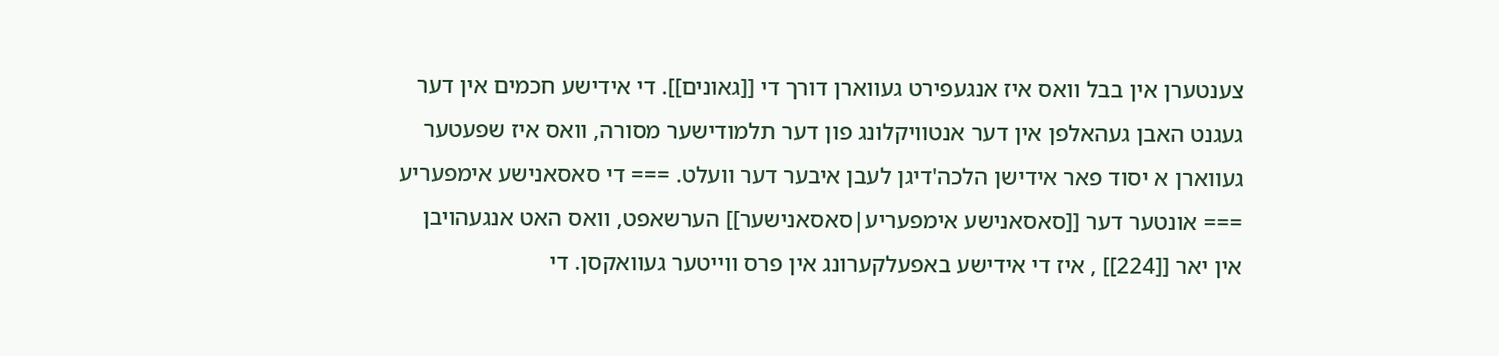צענטערן אין בבל וואס איז אנגעפירט געווארן דורך די [[גאונים]]. די אידישע חכמים אין דער געגנט האבן געהאלפן אין דער אנטוויקלונג פון דער תלמודישער מסורה, וואס איז שפעטער געווארן א יסוד פאר אידישן הלכה'דיגן לעבן איבער דער וועלט. === די סאסאנישע אימפעריע === אונטער דער [[סאסאנישע אימפעריע|סאסאנישער]] הערשאפט, וואס האט אנגעהויבן אין יאר [[224]] , איז די אידישע באפעלקערונג אין פרס ווייטער געוואקסן. די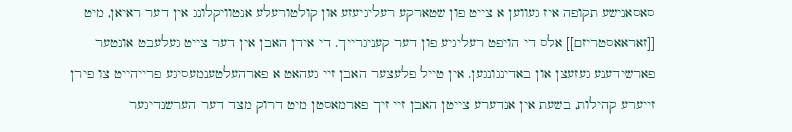סאסאנישע תקופה איז געווען א צייט פון שטארקע רעליגיעזע און קולטורעלע אנטוויקלונג אין דער ראיאן, מיט [[זאראאסטריזם]] אלס די הויפט רעליגיע פון דער קעניגרייך. די אידן האבן אין דער צייט געלעבט אונטער פארשידענע געזעצן און באדינגונגען. אין טייל פלעצער האבן זיי געהאט א פארהעלטענמעסיגע פרייהייט צו פירן זייערע קהילות, בשעת אין אנדערע צייטן האבן זיי זיך פארמאסטן מיט דרוק מצד דער הערשנדיגער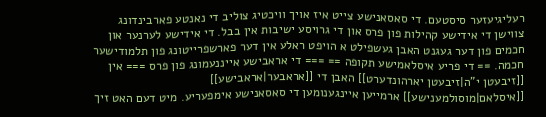רעליגיעזער סיסטעם. די סאסאנישע צייט איז אויך וויכטיג צוליב די נאנטע פארבינדונג צווישן די אידישע קהילות פון פרס און די גרויסע ישיבות אין בבל. די אידישע לערנער און חכמים פון דער געגנט האבן געשפילט א הויפט ראלע אין דער פארשפרייטונג פון תלמודישער חכמה. == די פריע איסלאמישע תקופה == === די אראבישע אייננעמונג פון פרס === אין [[זיבעטן י"ה|זיבעטן יארהונדערט]] האבן די [[אראבער|אראבישע]] [[איסלאם|מוסולמענישע]] ארמייען איינגענומען די סאסאנישע אימפעריע. מיט דעם האט זיך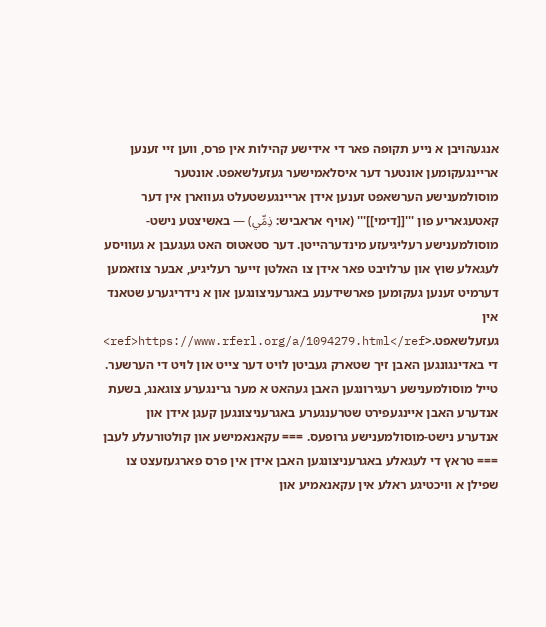אנגעהויבן א נייע תקופה פאר די אידישע קהילות אין פרס, ווען זיי זענען אריינגעקומען אונטער דער איסלאמישער געזעלשאפט. אונטער מוסולמענישע הערשאפט זענען אידן אריינגעשטעלט געווארן אין דער קאטעגאריע פון '''[[דימי]]''' (אויף אראביש: ذِمِّي) — באשיצטע נישט-מוסולמענישע רעליגיעזע מינדערהייטן. דער סטאטוס האט געגעבן א געוויסע לעגאלע שוץ און ערלויבט פאר אידן צו האלטן זייער רעליגיע, אבער צוזאמען דערמיט זענען געקומען פארשידענע באגרעניצונגען און א נידריגערע שטאנד אין געזעלשאפט.<ref>https://www.rferl.org/a/1094279.html</ref> די באדינגונגען האבן זיך שטארק געביטן לויט דער צייט און לויט די הערשער. טייל מוסולמענישע רעגירונגען האבן געהאט א מער גרינגערע צוגאנג, בשעת אנדערע האבן איינגעפירט שטרענגערע באגרעניצונגען קעגן אידן און אנדערע נישט-מוסולמענישע גרופעס. === עקאנאמישע און קולטורעלע לעבן === טראץ די לעגאלע באגרעניצונגען האבן אידן אין פרס פארגעזעצט צו שפילן א וויכטיגע ראלע אין עקאנאמיע און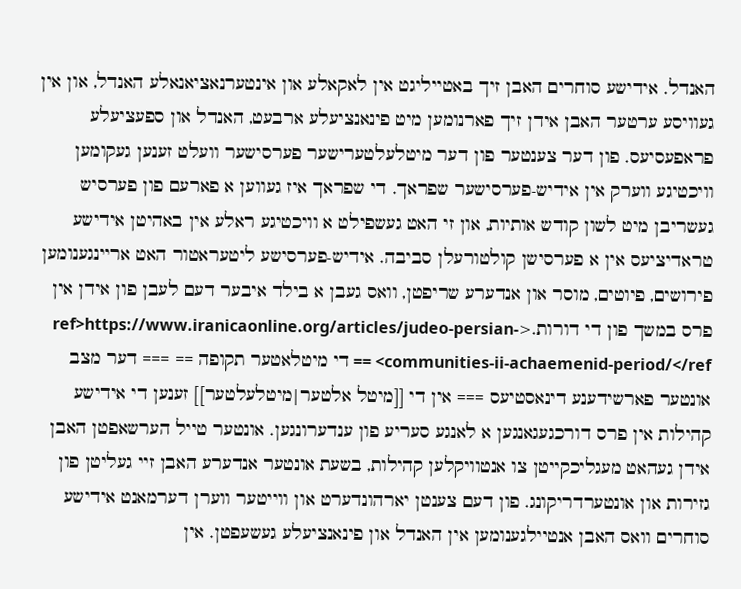האנדל. אידישע סוחרים האבן זיך באטייליגט אין לאקאלע און אינטערנאציאנאלע האנדל, און אין געוויסע ערטער האבן אידן זיך פארנומען מיט פינאנציעלע ארבעט, האנדל און ספעציעלע פראפעסיעס. פון דער צענטער פון דער מיטלעלטערישער פערסישער וועלט זענען געקומען וויכטיגע ווערק אין אידיש-פערסישער שפראך. די שפראך איז געווען א פארעם פון פערסיש געשריבן מיט לשון קודש אותיות, און זי האט געשפילט א וויכטיגע ראלע אין באהיטן אידישע טראדיציעס אין א פערסישן קולטורעלן סביבה. אידיש-פערסישע ליטעראטור האט אריינגענומען פירושים, פיוטים, מוסר און אנדערע שריפטן, וואס געבן א בילד איבער דעם לעבן פון אידן אין פרס במשך פון די דורות.<ref>https://www.iranicaonline.org/articles/judeo-persian-communities-ii-achaemenid-period/</ref> == די מיטלאטער תקופה == === דער מצב אונטער פארשידענע דינאסטיעס === אין די [[מיטל אלטער|מיטלעלטער]] זענען די אידישע קהילות אין פרס דורכגעגאנגען א לאנגע סעריע פון ענדערונגען. אונטער טייל הערשאפטן האבן אידן געהאט מעגליכקייטן צו אנטוויקלען קהילות, בשעת אונטער אנדערע האבן זיי געליטן פון גזירות און אונטערדריקונג. פון דעם צענטן יארהונדערט און ווייטער ווערן דערמאנט אידישע סוחרים וואס האבן אנטיילגענומען אין האנדל און פינאנציעלע געשעפטן. אין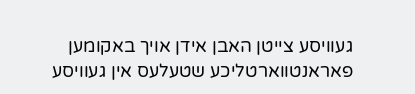געוויסע צייטן האבן אידן אויך באקומען פאראנטווארטליכע שטעלעס אין געוויסע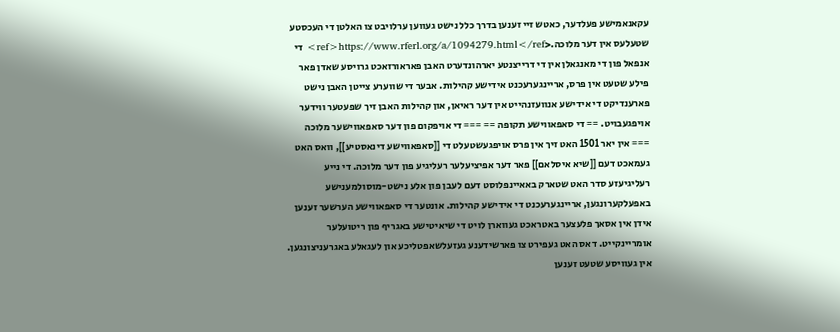עקאנאמישע פעלדער, כאטש זיי זענען בדרך כלל נישט געווען ערלויבט צו האלטן די העכסטע שטעלעס אין דער מלוכה.<ref>https://www.rferl.org/a/1094279.html</ref> די אנפאל פון די מאנגאלן אין די דרייצנטע יארהונדערט האבן פאראורזאכט גרויסע שאדן פאר פילע שטעט אין פרס, אריינגערעכנט אידישע קהילות. אבער די שווערע צייטן האבן נישט פארענדיקט די אידישע אנוועזנהייט אין דער ראיאן, און קהילות האבן זיך שפעטער ווידער אויפגעבויט. == די סאפאווישע תקופה == === די אויפקום פון דער סאפאווישער מלוכה === אין יאר 1501 האט זיך אין פרס אויפגעשטעלט די [[סאפאווישע דינאסטיע]], וואס האט געמאכט דעם [[שיא איסלאם]] פאר דער אפיציעלער רעליגיע פון דער מלוכה. די נייע רעליגיעזע סדר האט שטארק באאיינפלוסט דעם לעבן פון אלע נישט-מוסולמענישע באפעלקערונגען, אריינגערעכנט די אידישע קהילות. אונטער די סאפאווישע הערשער זענען אידן אין אסאך פלעצער באטראכט געווארן לויט די שיאיטישע באגריף פון ריטועלער אומריינקייט. דאס האט געפירט צו פארשידענע געזעלשאפטליכע און לעגאלע באגרעניצונגען. אין געוויסע שטעט זענען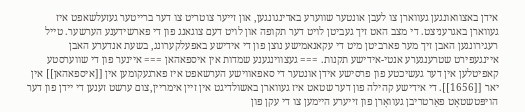אידן באצוואונגען געווארן צו לעבן אונטער שווערע באדינגונגען, און זייער צוטריט צו דער ברייטער געזעלשאפט איז געווארן באגרעניצט. די מצב האט זיך געביטן לויט דער תקופה און לויט דעם צוגאנג פון די פארשידענע הערשער. טייל רעגירונגען האבן זיך מער פארביטן מיט די עקאנאמישע נוצן פון די אידישע באפעלקערונג, בשעת אנדערע האבן איינגעפירט שטרענגערע אנטי-אידישע תקנות. === געצווינגענע שמדות אין איספאהאן === איינער פון די שווערסטע קאפיטלען אין דער געשיכטע פון פרסישע אידן אונטער די סאפאווישע הערשאפט איז פארגעקומען אין [[איספאהאן]] אין יאר [[1656]]. די אידישע קהילה פון דער שטאט איז געווארן באשולדיגט אין זיין אימריין,צום ערשט זענען די יידן פון דער הויפּטשטאָט פאַרטריבן געוואָרן פון זייערע היימען צו די עקן פון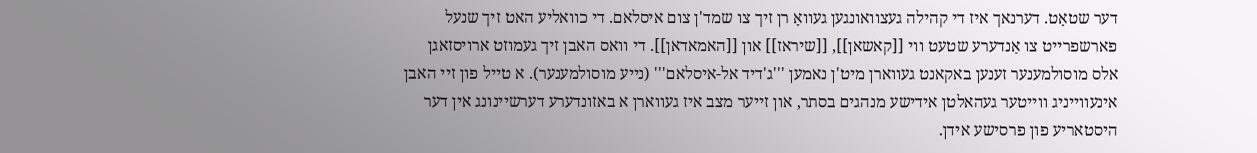דער שטאָט. דערנאך איז די קהילה געצוואונגען געוואָ רן זיך צו שמד'ן צום איסלאם. די כוואליע האט זיך שנעל פארשפרייט צו אַנדערע שטעט ווי [[קאשאן]], [[שיראז]] און [[האמאדאן]]. די וואס האבן זיך געמוזט ארויסזאגן אלס מוסולמענער זענען באקאנט געווארן מיט'ן נאמען '''ג'דיד אל-איסלאם''' (נייע מוסולמענער). א טייל פון זיי האבן אינעווייניג ווייטער געהאלטן אידישע מנהגים בסתר, און זייער מצב איז געווארן א באזונדערע דערשיינונג אין דער היסטאריע פון פרסישע אידן.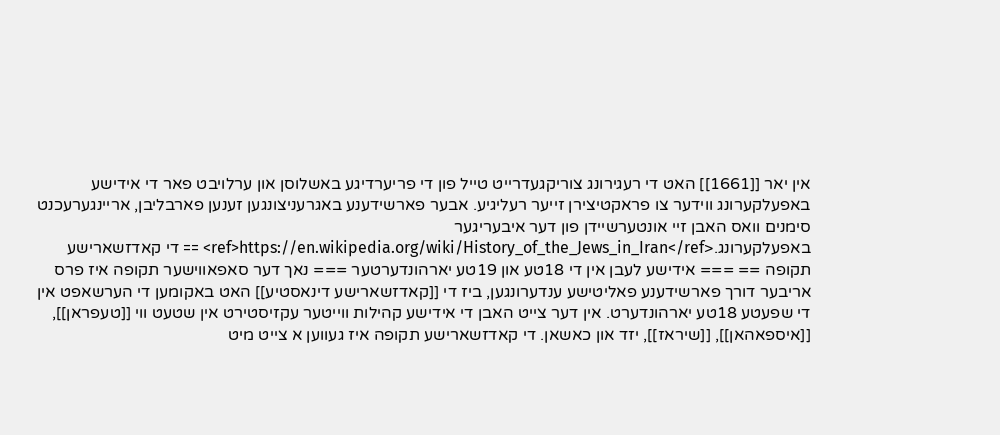אין יאר [[1661]] האט די רעגירונג צוריקגעדרייט טייל פון די פריערדיגע באשלוסן און ערלויבט פאר די אידישע באפעלקערונג ווידער צו פראקטיצירן זייער רעליגיע. אבער פארשידענע באגרעניצונגען זענען פארבליבן, אריינגערעכנט סימנים וואס האבן זיי אונטערשיידן פון דער איבעריגער באפעלקערונג.<ref>https://en.wikipedia.org/wiki/History_of_the_Jews_in_Iran</ref> == די קאדזשארישע תקופה == === אידישע לעבן אין די 18טע און 19טע יארהונדערטער === נאך דער סאפאווישער תקופה איז פרס אריבער דורך פארשידענע פאליטישע ענדערונגען, ביז די [[קאדזשארישע דינאסטיע]] האט באקומען די הערשאפט אין די שפעטע 18טע יארהונדערט. אין דער צייט האבן די אידישע קהילות ווייטער עקזיסטירט אין שטעט ווי [[טעפראן]], [[איספאהאן]], [[שיראז]], יזד און כאשאן. די קאדזשארישע תקופה איז געווען א צייט מיט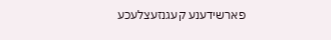פארשידענע קעגנזעצלעכע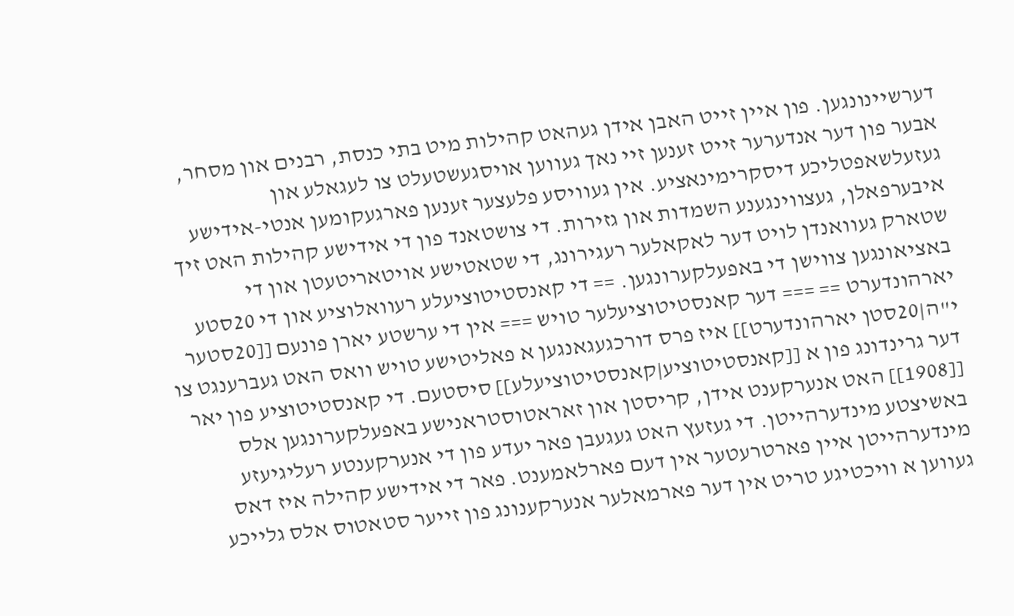דערשיינונגען. פון איין זייט האבן אידן געהאט קהילות מיט בתי כנסת, רבנים און מסחר, אבער פון דער אנדערער זייט זענען זיי נאך געווען אויסגעשטעלט צו לעגאלע און געזעלשאפטליכע דיסקרימינאציע. אין געוויסע פלעצער זענען פארגעקומען אנטי-אידישע איבערפאלן, געצווינגענע השמדות און גזירות. די צושטאנד פון די אידישע קהילות האט זיך שטארק געוואנדן לויט דער לאקאלער רעגירונג, די שטאטישע אויטאריטעטן און די באציאונגען צווישן די באפעלקערונגען. == די קאנסטיטוציעלע רעוואלוציע און די 20סטע יארהונדערט == === דער קאנסטיטוציעלער טויש === אין די ערשטע יארן פונעם [[20סטער י"ה|20סטן יארהונדערט]] איז פרס דורכגעגאנגען א פאליטישע טויש וואס האט געברענגט צו דער גרינדונג פון א [[קאנסטיטוציע|קאנסטיטוציעלע]] סיסטעם. די קאנסטיטוציע פון יאר [[1908]] האט אנערקענט אידן, קריסטן און זאראטוסטראנישע באפעלקערונגען אלס באשיצטע מינדערהייטן. די געזעץ האט געגעבן פאר יעדע פון די אנערקענטע רעליגיעזע מינדערהייטן איין פארטרעטער אין דעם פארלאמענט. פאר די אידישע קהילה איז דאס געווען א וויכטיגע טריט אין דער פארמאלער אנערקענונג פון זייער סטאטוס אלס גלייכע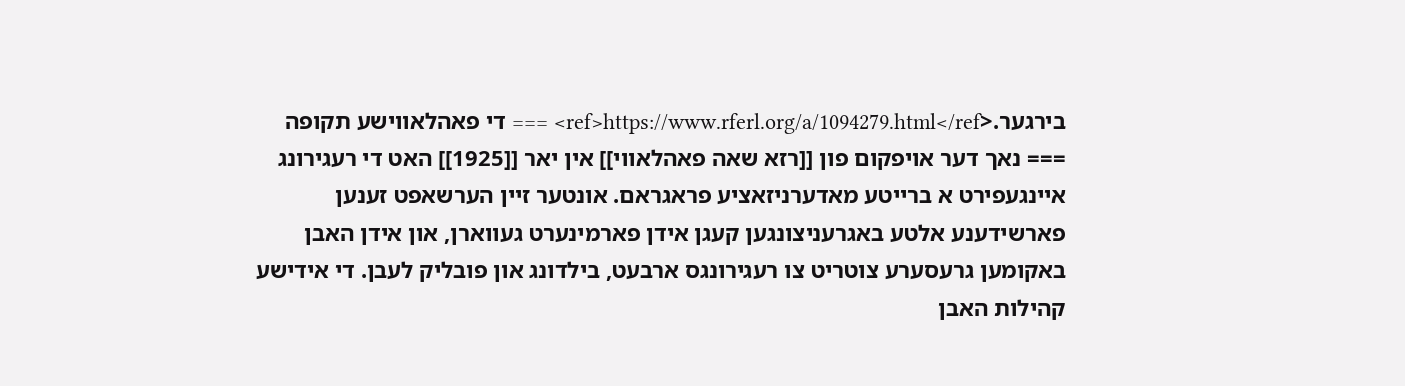בירגער.<ref>https://www.rferl.org/a/1094279.html</ref> === די פאהלאווישע תקופה === נאך דער אויפקום פון [[רזא שאה פאהלאווי]] אין יאר [[1925]] האט די רעגירונג איינגעפירט א ברייטע מאדערניזאציע פראגראם. אונטער זיין הערשאפט זענען פארשידענע אלטע באגרעניצונגען קעגן אידן פארמינערט געווארן, און אידן האבן באקומען גרעסערע צוטריט צו רעגירונגס ארבעט, בילדונג און פובליק לעבן. די אידישע קהילות האבן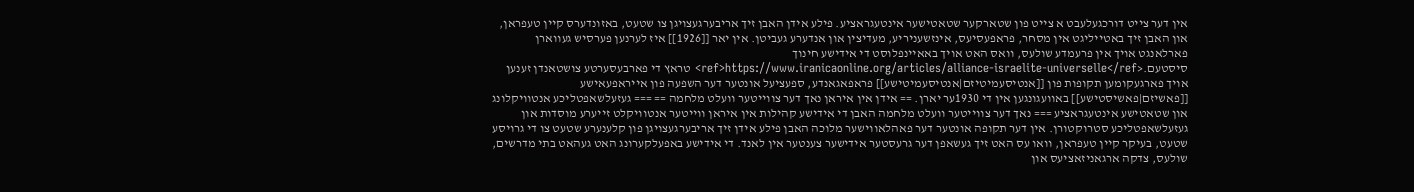אין דער צייט דורכגעלעבט א צייט פון שטארקער שטאטישער אינטעגראציע. פילע אידן האבן זיך אריבערגעצויגן צו שטעט, באזונדערס קיין טעפראן, און האבן זיך באטייליגט אין מסחר, פראפעסיעס, אינזשעניריע, מעדיצין און אנדערע געביטן. אין יאר [[1926]] איז לערנען פערסיש געווארן פארלאנגט אויך אין פרעמדע שולעס, וואס האט אויך באאיינפלוסט די אידישע חינוך סיסטעם.<ref>https://www.iranicaonline.org/articles/alliance-israelite-universelle</ref> טראץ די פארבעסערטע צושטאנדן זענען אויך פארגעקומען תקופות פון [[אנטיסעמיטיזם|אנטיסעמיטישע]] פראפאגאנדע, ספעציעל אונטער דער השפעה פון אייראפעאישע [[פאשיזם|פאשיסטישע]] באוועגונגען אין די 1930ער יארן. == אידן אין איראן נאך דער צווייטער וועלט מלחמה == === געזעלשאפטליכע אנטוויקלונג און שטאטישע אינטעגראציע === נאך דער צווייטער וועלט מלחמה האבן די אידישע קהילות אין איראן ווייטער אנטוויקלט זייערע מוסדות און געזעלשאפטליכע סטרוקטורן. אין דער תקופה אונטער דער פאהלאווישער מלוכה האבן פילע אידן זיך אריבערגעצויגן פון קלענערע שטעט צו די גרויסע שטעט, בעיקר קיין טעפראן, וואו עס האט זיך געשאפן דער גרעסטער אידישער צענטער אין לאנד. די אידישע באפעלקערונג האט געהאט בתי מדרשים, שולעס, צדקה ארגאניזאציעס און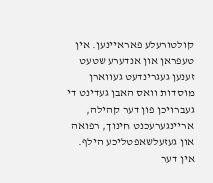קולטורעלע פאראיינען. אין טעפראן און אנדערע שטעט זענען געגרינדעט געווארן מוסדות וואס האבן געדינט די געברויכן פון דער קהילה, אריינגערעכנט חינוך, רפואה און געזעלשאפטליכע הילף. אין דער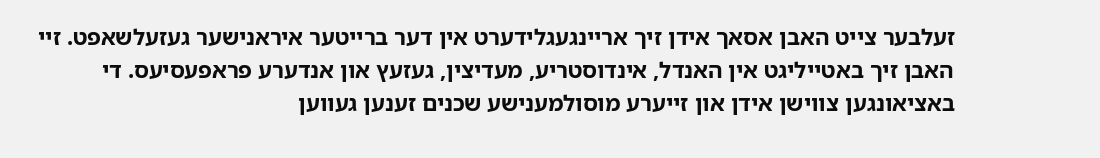זעלבער צייט האבן אסאך אידן זיך אריינגעגלידערט אין דער ברייטער איראנישער געזעלשאפט. זיי האבן זיך באטייליגט אין האנדל, אינדוסטריע, מעדיצין, געזעץ און אנדערע פראפעסיעס. די באציאונגען צווישן אידן און זייערע מוסולמענישע שכנים זענען געווען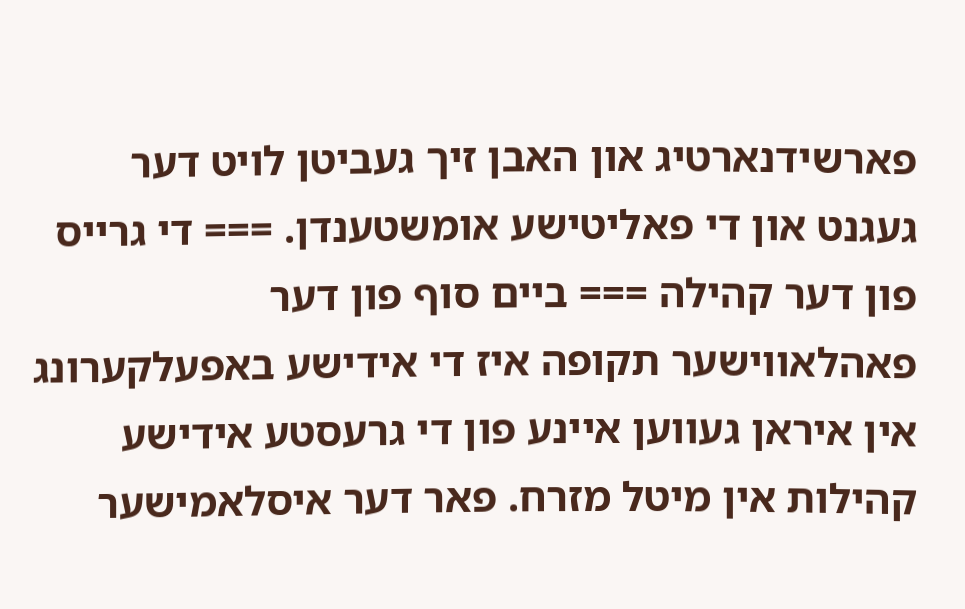פארשידנארטיג און האבן זיך געביטן לויט דער געגנט און די פאליטישע אומשטענדן. === די גרייס פון דער קהילה === ביים סוף פון דער פאהלאווישער תקופה איז די אידישע באפעלקערונג אין איראן געווען איינע פון די גרעסטע אידישע קהילות אין מיטל מזרח. פאר דער איסלאמישער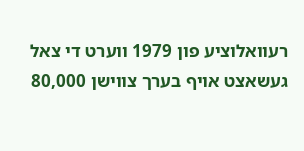רעוואלוציע פון 1979 ווערט די צאל געשאצט אויף בערך צווישן 80,000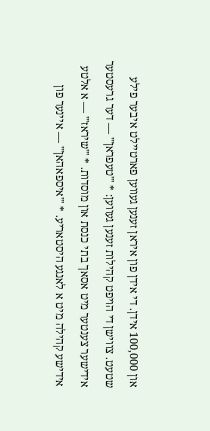און 100,000 אידן. די אידן פון איראן זענען געווען פארטיילט איבער פילע שטעט. צווישן די הויפט קהילות זענען געווען: * '''טעפראן''' — דער גרעסטער אידישער צענטער מיט אסאך בתי כנסת און מוסדות. * '''שיראז''' — א אלטע אידישע קהילה מיט א לאנגע היסטאריע. * '''איספאהאן''' — איינער פון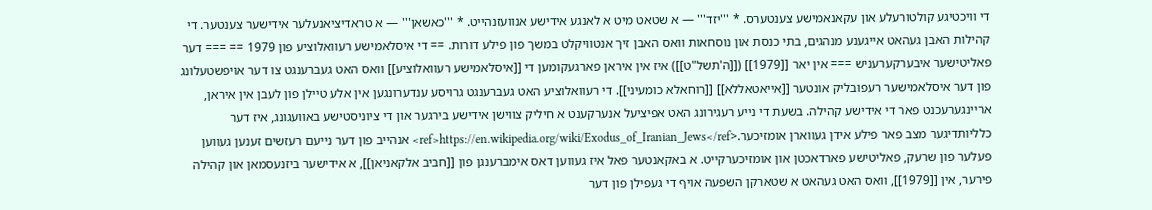די וויכטיגע קולטורעלע און עקאנאמישע צענטערס. * '''יזד''' — א שטאט מיט א לאנגע אידישע אנוועזנהייט. * '''כאשאן''' — א טראדיציאנעלער אידישער צענטער. די קהילות האבן געהאט אייגענע מנהגים, בתי כנסת און נוסחאות וואס האבן זיך אנטוויקלט במשך פון פילע דורות. == די איסלאמישע רעוואלוציע פון 1979 == === דער פאליטישער איבערקערעניש === אין יאר [[1979]] ([[ה'תשל"ט]]) איז אין איראן פארגעקומען די [[איסלאמישע רעוואלוציע]] וואס האט געברענגט צו דער אויפשטעלונג פון דער איסלאמישער רעפובליק אונטער [[אייאטאללא]] [[רוחאלא כומעיני]]. די רעוואלוציע האט געברענגט גרויסע ענדערונגען אין אלע טיילן פון לעבן אין איראן, אריינגערעכנט פאר די אידישע קהילה. בשעת די נייע רעגירונג האט אפיציעל אנערקענט א חיליק צווישן אידישע בירגער און די ציוניסטישע באוועגונג, איז דער כלליותדיגער מצב פאר פילע אידן געווארן אומזיכער.<ref>https://en.wikipedia.org/wiki/Exodus_of_Iranian_Jews</ref> אנהייב פון דער נייעם רעזשים זענען געווען פעלער פון שרעק, פאליטישע פארדאכטן און אומזיכערקייט. א באקאנטער פאל איז געווען דאס אימברענגן פון [[חביב אלקאניאן]], א אידישער ביזנעסמאן און קהילה פירער, אין [[1979]], וואס האט געהאט א שטארקן השפעה אויף די געפילן פון דער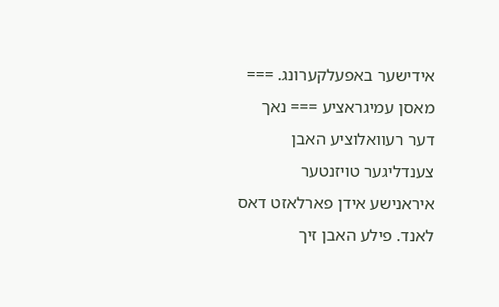אידישער באפעלקערונג. === מאסן עמיגראציע === נאך דער רעוואלוציע האבן צענדליגער טויזנטער איראנישע אידן פארלאזט דאס לאנד. פילע האבן זיך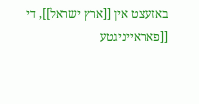באזעצט אין [[ארץ ישראל]], די [[פאראײניגטע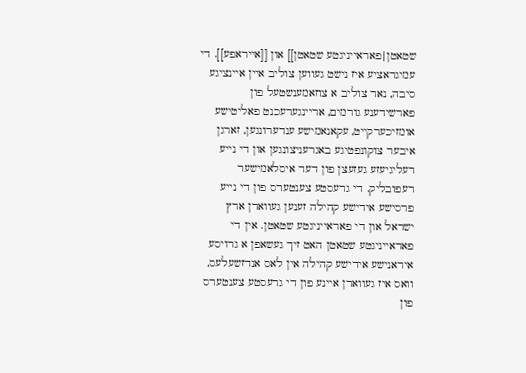שטאטן|פאראייניגטע שטאטן]] און [[אייראפע]]. די עמיגראציע איז נישט געווען צוליב איין איינציגע סיבה, נאר צוליב א צוזאמענשטעל פון פארשידענע גורמים, אריינגערעכנט פאליטישע אומזיכערקייט, עקאנאמישע ענדערונגען, זארגן איבער צוקונפטיגע באגרעניצונגען און די נייע רעליגיעזע געזעצן פון דער איסלאמישער רעפובליק. די גרעסטע צענטערס פון די נייע פרסישע אידישע קהילה זענען געווארן ארץ ישראל און די פאראייניגטע שטאטן. אין די פאראייניגטע שטאטן האט זיך געשאפן א גרויסע איראנישע אידישע קהילה אין לאס אנדזשעלעס, וואס איז געווארן איינע פון די גרעסטע צענטערס פון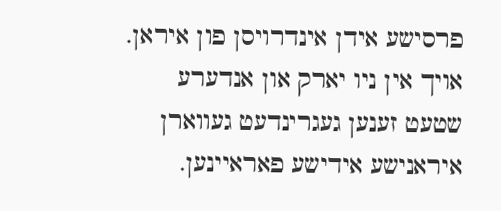פרסישע אידן אינדרויסן פון איראן. אויך אין ניו יארק און אנדערע שטעט זענען געגרינדעט געווארן איראנישע אידישע פאראיינען.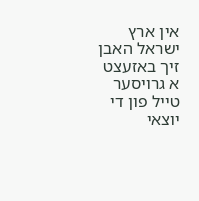אין ארץ ישראל האבן זיך באזעצט א גרויסער טייל פון די יוצאי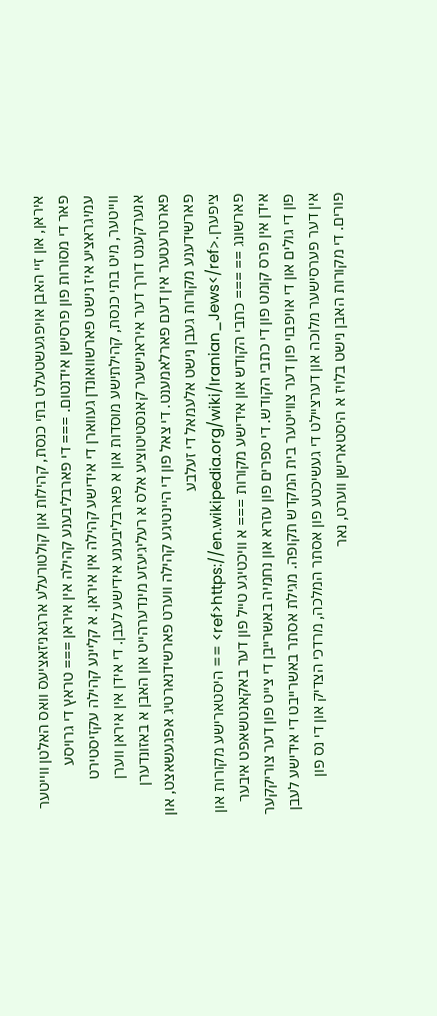איראן, און זיי האבן אויפגעשטעלט בתי כנסת, קהילות און קולטורעלע ארגאניזאציעס וואס האלטן ווייטער פאר די מסורות פון פרסישן אידנטום. === די פארבליבענע קהילה אין איראן === טראץ די גרויסע עמיגראציע איז נישט פארשוואונדן געווארן די אידישע קהילה אין איראן. א קליינע קהילה עקזיסטירט ווייטער, מיט בתי כנסת, קהילתישע מוסדות און א פארבליבענע אידישע לעבן. די אידן אין איראן ווערן אנערקענט דורך דער איראנישער קאנסטיטוציע אלס א רעליגיעזע מינדערהייט און האבן א באזונדערן פארטרעטער אין דעם פארלאמענט. די צאל פון די היינטיגע קהילה ווערט פארשידנארטיג אפגעשאצט, און פארשידענע מקורות געבן נישט אלעמאל די זעלבע ציפערן.<ref>https://en.wikipedia.org/wiki/Iranian_Jews</ref> == היסטארישע מקורות און פארשונג == === כתבי הקודש און אידישע מקורות === א וויכטיגע טייל פון דער באקאנטשאפט איבער אידן אין פרס קומט פון די כתבי הקודש. די ספרים פון עזרא און נחמיה באשרייבן די צייט פון דער צוריקקער פון די גולים און די אויפבוי פון דער צווייטער בית המקדש תקופה. מגילת אסתר באשרייבט די אידישע לעבן אין דער פערסישער מלוכה און דערציילט די געשיכטע פון אסתר המלכה, מרדכי הצדיק און די נס פון פורים. די מקורות האבן נישט בלויז א היסטארישן ווערט, נאר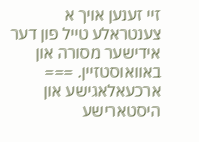זיי זענען אויך א צענטראלע טייל פון דער אידישער מסורה און באוואוסטזיין. === ארכעאלאגישע און היסטארישע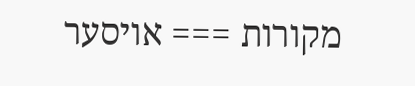מקורות === אויסער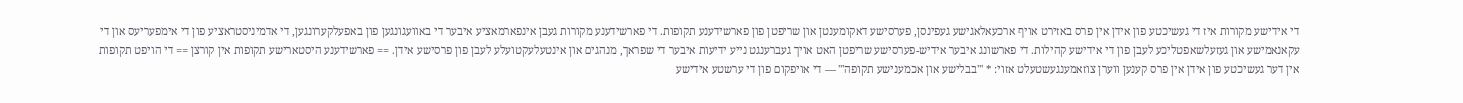די אידישע מקורות איז די געשיכטע פון אידן אין פרס באזירט אויף ארכעאלאגישע געפינסן, פערסישע דאקומענטן און שריפטן פון פארשידענע תקופות. די פארשידענע מקורות געבן אינפארמאציע איבער די באוועגונגען פון באפעלקערונגען, די אדמיניסטראציע פון די אימפעריעס און די עקאנאמישע און געזעלשאפטליכע לעבן פון די אידישע קהילות. די פארשונג איבער אידיש-פערסישע שריפטן האט אויך געברענגט נייע ידיעות איבער די שפראך, מנהגים און אינטעלעקטועלע לעבן פון פרסישע אידן. == פארשידענע היסטארישע תקופות אין קורצן == די הויפט תקופות אין דער געשיכטע פון אידן אין פרס קענען ווערן צוזאמענגעשטעלט אזוי: * '''בבלישע און אכמענישע תקופה''' — די אויפקום פון די ערשטע אידישע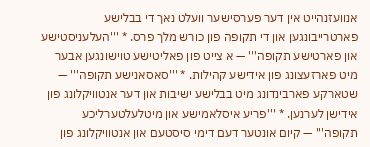אנוועזנהייט אין דער פערסישער וועלט נאך די בבלישע פארטרייבונגען און די תקופה פון כורש מלך פרס. * '''העלעניסטישע און פארטישע תקופה''' — א צייט פון פאליטישע טוישונגען אבער מיט פארזעצונג פון אידישע קהילות. * '''סאסאנישע תקופה''' — שטארקע פארבינדונג מיט בבלישע ישיבות און דער אנטוויקלונג פון אידישן לערנען. * '''פריע איסלאמישע און מיטלעלטערליכע תקופה''' — קיום אונטער דעם דימי סיסטעם און אנטוויקלונג פון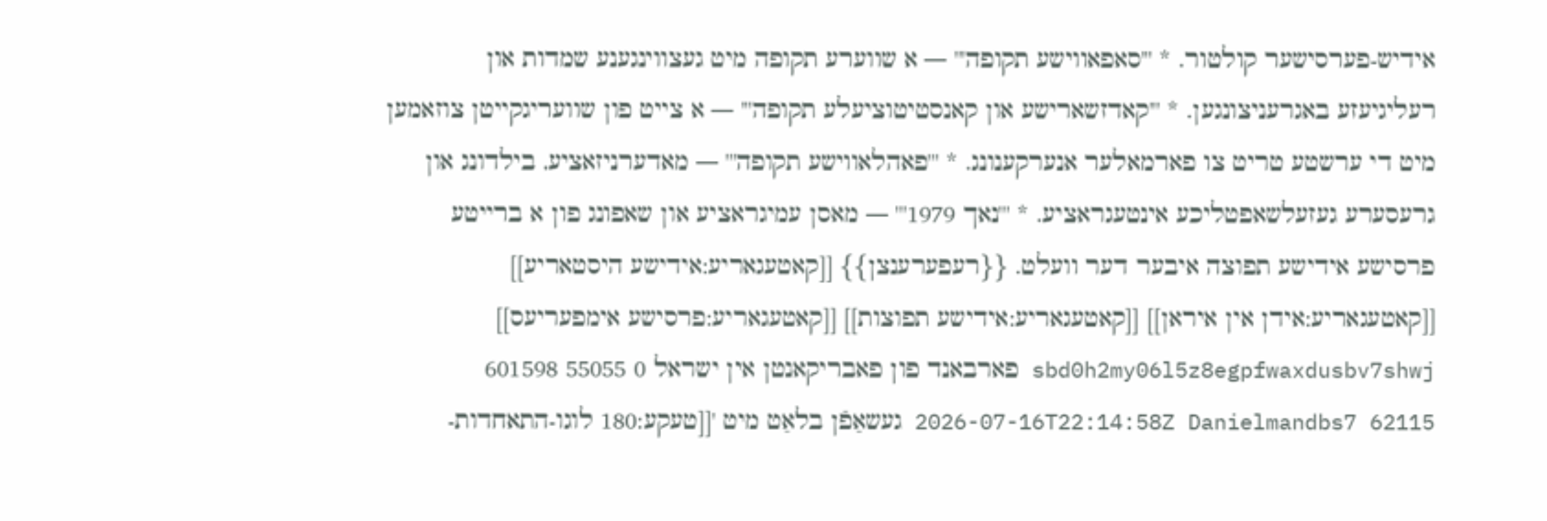אידיש-פערסישער קולטור. * '''סאפאווישע תקופה''' — א שווערע תקופה מיט געצווינגענע שמדות און רעליגיעזע באגרעניצונגען. * '''קאדזשארישע און קאנסטיטוציעלע תקופה''' — א צייט פון שוועריגקייטן צוזאמען מיט די ערשטע טריט צו פארמאלער אנערקענונג. * '''פאהלאווישע תקופה''' — מאדערניזאציע, בילדונג און גרעסערע געזעלשאפטליכע אינטעגראציע. * '''נאך 1979''' — מאסן עמיגראציע און שאפונג פון א ברייטע פרסישע אידישע תפוצה איבער דער וועלט. {{רעפערענצן}} [[קאטעגאריע:אידישע היסטאריע]] [[קאטעגאריע:אידן אין איראן]] [[קאטעגאריע:אידישע תפוצות]] [[קאטעגאריע:פרסישע אימפעריעס]] sbd0h2my06l5z8egpfwaxdusbv7shwj פארבאנד פון פאבריקאנטן אין ישראל 0 55055 601598 2026-07-16T22:14:58Z Danielmandbs7 62115 געשאַפֿן בלאַט מיט '[[טעקע:180 לוגו-התאחדות-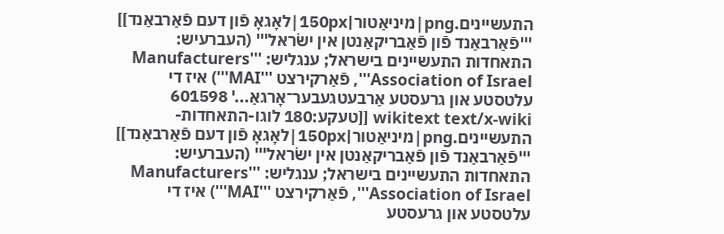התעשיינים.png|מיניאַטור|150px|לאָגאָ פֿון דעם פֿאַרבאַנד]] '''פֿאַרבאַנד פֿון פֿאַבריקאַנטן אין ישׂראל''' (העברעיש: התאחדות התעשיינים בישראל; ענגליש: '''Manufacturers Association of Israel''', פֿאַרקירצט '''MAI''') איז די עלטסטע און גרעסטע אַרבעטגעבער־אָרגאַ...' 601598 wikitext text/x-wiki [[טעקע:180 לוגו-התאחדות-התעשיינים.png|מיניאַטור|150px|לאָגאָ פֿון דעם פֿאַרבאַנד]] '''פֿאַרבאַנד פֿון פֿאַבריקאַנטן אין ישׂראל''' (העברעיש: התאחדות התעשיינים בישראל; ענגליש: '''Manufacturers Association of Israel''', פֿאַרקירצט '''MAI''') איז די עלטסטע און גרעסטע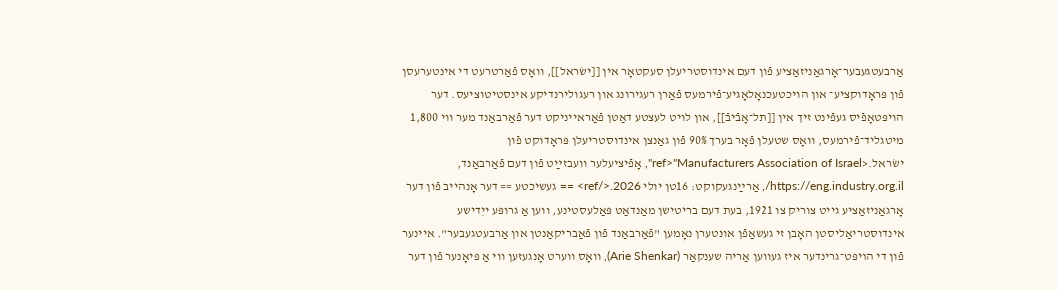אַרבעטגעבער־אָרגאַניזאַציע פֿון דעם אינדוסטריעלן סעקטאָר אין [[ישׂראל]], וואָס פֿאַרטרעט די אינטערעסן פֿון פּראָדוקציע־ און הויכטעכנאָלאָגיע־פֿירמעס פֿאַרן רעגירונג און רעגולירנדיקע אינסטיטוציעס. דער הויפּטאָפֿיס געפֿינט זיך אין [[תל־אָבֿיבֿ]], און לויט לעצטע דאַטן פֿאַראייניקט דער פֿאַרבאַנד מער ווי 1,800 מיטגליד־פֿירמעס, וואָס שטעלן פֿאָר בערך 90% פֿון גאַנצן אינדוסטריעלן פּראָדוקט פֿון ישׂראל.<ref>"Manufacturers Association of Israel", אָפֿיציעלער וועבזײַט פֿון דעם פֿאַרבאַנד, https://eng.industry.org.il/, אַרײַנגעקוקט: 16טן יולי 2026.</ref> == געשיכטע == דער אָנהייב פֿון דער אָרגאַניזאַציע גייט צוריק צו 1921, בעת דעם בריטישן מאַנדאַט פּאַלעסטינע, ווען אַ גרופּע ייִדישע אינדוסטריאַליסטן האָבן זי געשאַפֿן אונטערן נאָמען "פֿאַרבאַנד פֿון פֿאַבריקאַנטן און אַרבעטגעבער". איינער פֿון די הױפּט־גרינדער איז געווען אַריה שענקאַר (Arie Shenkar), וואָס ווערט אָנגעזען ווי אַ פּיאָנער פֿון דער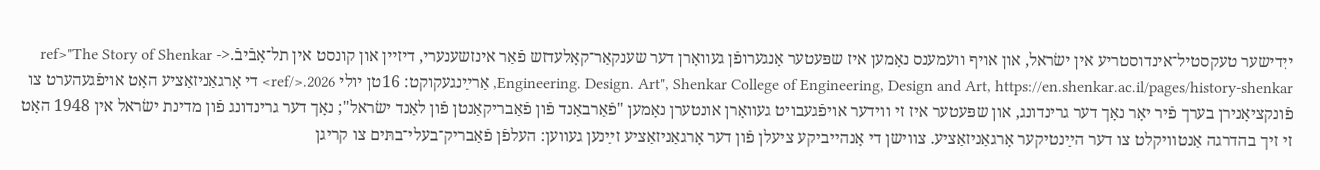ייִדישער טעקסטיל־אינדוסטריע אין ישׂראל, און אויף וועמענס נאָמען איז שפּעטער אָנגערופֿן געוואָרן דער שענקאַר־קאָלעדזש פֿאַר אינזשענערי, דיזיין און קונסט אין תל־אָבֿיבֿ.<ref>"The Story of Shenkar - Engineering. Design. Art", Shenkar College of Engineering, Design and Art, https://en.shenkar.ac.il/pages/history-shenkar, אַרײַנגעקוקט: 16טן יולי 2026.</ref> די אָרגאַניזאַציע האָט אויפֿגעהערט צו פֿונקציאָנירן בערך פֿיר יאָר נאָך דער גרינדונג, און שפּעטער איז זי ווידער אױפֿגעבויט געוואָרן אונטערן נאָמען "פֿאַרבאַנד פֿון פֿאַבריקאַנטן פֿון לאַנד ישׂראל"; נאָך דער גרינדונג פֿון מדינת ישׂראל אין 1948 האָט זי זיך בהדרגה אַנטוויקלט צו דער הײַנטיקער אָרגאַניזאַציע. צווישן די אָנהייביקע ציעלן פֿון דער אָרגאַניזאַציע זײַנען געווען: העלפֿן פֿאַבריק־בעלי־בתּים צו קריגן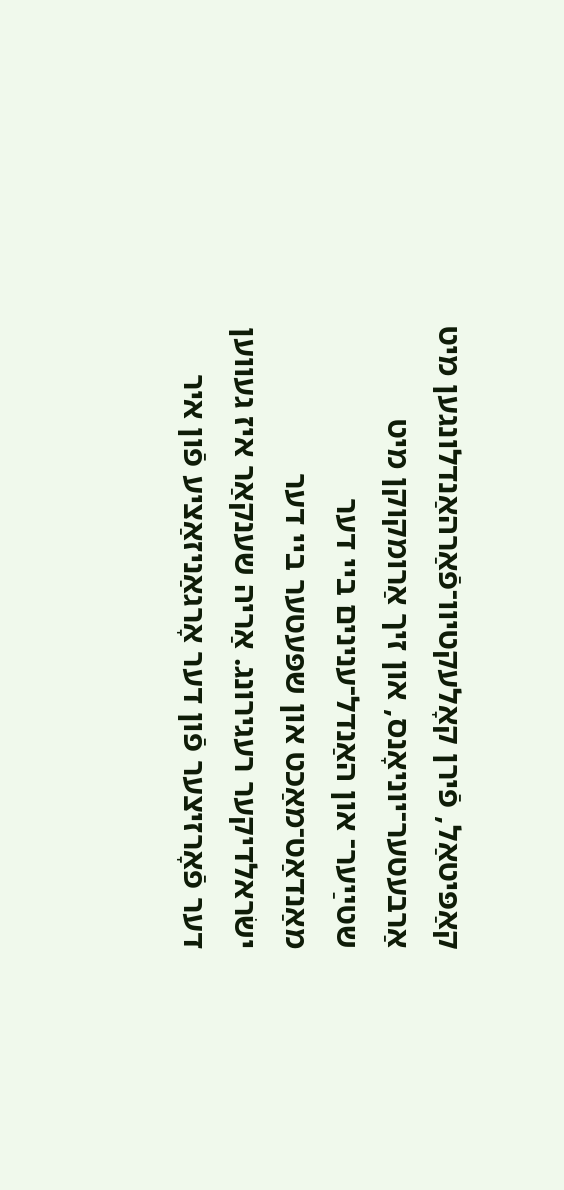קאַפּיטאַל, פֿירן קאָלעקטיוו־פֿאַרהאַנדלונגען מיט אַרבעטער־יוניאָנס, און זיך אַרומקוקן מיט שטײַער־ און האַנדל־ענינים ביי דער מאַנדאַט־מאַכט און שפּעטער ביי דער ישׂראלדיקער רעגירונג. אַריה שענקאַר איז געווען דער פֿאָרזיצער פֿון דער אָרגאַניזאַציע פֿון איר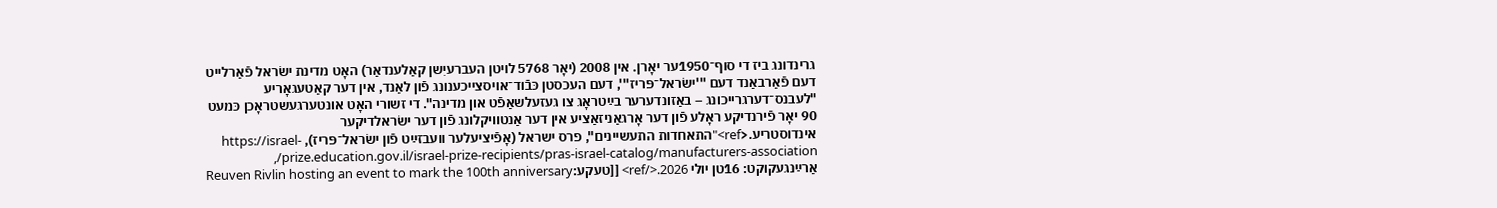גרינדונג ביז די סוף־1950ער יאָרן. אין 2008 (יאָר 5768 לויטן העברעיִשן קאַלענדאַר) האָט מדינת ישׂראל פֿאַרלייט דעם פֿאַרבאַנד דעם '''ישׂראל־פּריז''', דעם העכסטן כּבֿוד־אויסצייכענונג פֿון לאַנד, אין דער קאַטעגאָריע "לעבנס־דערגרייכונג – באַזונדערער בײַטראָג צו געזעלשאַפֿט און מדינה". די זשורי האָט אונטערגעשטראָכן כּמעט 90 יאָר פֿירנדיקע ראָלע פֿון דער אָרגאַניזאַציע אין דער אַנטוויקלונג פֿון דער ישׂראלדיקער אינדוסטריע.<ref>"התאחדות התעשיינים", פרס ישראל (אָפֿיציעלער וועבזײַט פֿון ישׂראל־פּריז), https://israel-prize.education.gov.il/israel-prize-recipients/pras-israel-catalog/manufacturers-association/, אַרײַנגעקוקט: 16טן יולי 2026.</ref> [[טעקע:Reuven Rivlin hosting an event to mark the 100th anniversary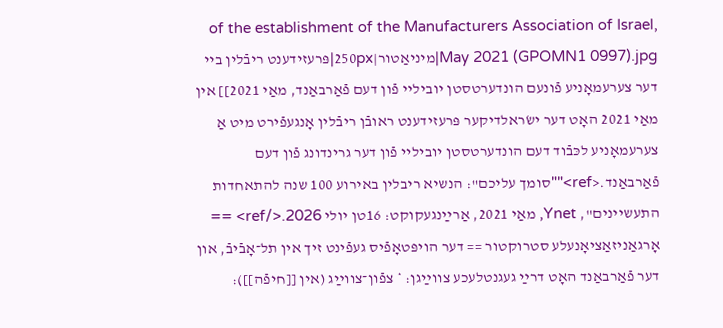of the establishment of the Manufacturers Association of Israel, May 2021 (GPOMN1 0997).jpg|מיניאַטור|250px|פּרעזידענט ריבֿלין ביי דער צערעמאָניע פֿונעם הונדערטסטן יוביליי פֿון דעם פֿאַרבאַנד, מאַי 2021]] אין מאַי 2021 האָט דער ישׂראלדיקער פּרעזידענט ראובֿן ריבֿלין אָנגעפֿירט מיט אַ צערעמאָניע לכּבֿוד דעם הונדערטסטן יוביליי פֿון דער גרינדונג פֿון דעם פֿאַרבאַנד.<ref>""סומך עליכם": הנשיא ריבלין באירוע 100 שנה להתאחדות התעשיינים", Ynet, מאַי 2021, אַרײַנגעקוקט: 16טן יולי 2026.</ref> == אָרגאַניזאַציאָנעלע סטרוקטור == דער הויפּטאָפֿיס געפֿינט זיך אין תל־אָבֿיבֿ, און דער פֿאַרבאַנד האָט דרײַ געגנטלעכע צווײַגן: * צפֿון־צווײַג (אין [[חיפֿה]]):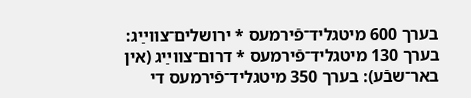בערך 600 מיטגליד־פֿירמעס * ירושלים־צווײַג: בערך 130 מיטגליד־פֿירמעס * דרום־צווײַג (אין באר־שבֿע): בערך 350 מיטגליד־פֿירמעס די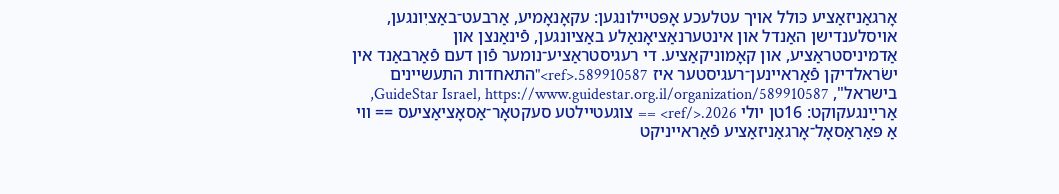אָרגאַניזאַציע כּולל אויך עטלעכע אָפּטיילונגען: עקאָנאָמיע, אַרבעט־באַציִונגען, אויסלענדישן האַנדל און אינטערנאַציאָנאַלע באַציונגען, פֿינאַנצן און אַדמיניסטראַציע, און קאָמוניקאַציע. די רעגיסטראַציע־נומער פֿון דעם פֿאַרבאַנד אין ישׂראלדיקן פֿאַראיינען־רעגיסטער איז 589910587.<ref>"התאחדות התעשיינים בישראל", GuideStar Israel, https://www.guidestar.org.il/organization/589910587, אַרײַנגעקוקט: 16טן יולי 2026.</ref> == צוגעטיילטע סעקטאָר־אַסאָציאַציעס == ווי אַ פּאַראַסאָל־אָרגאַניזאַציע פֿאַראייניקט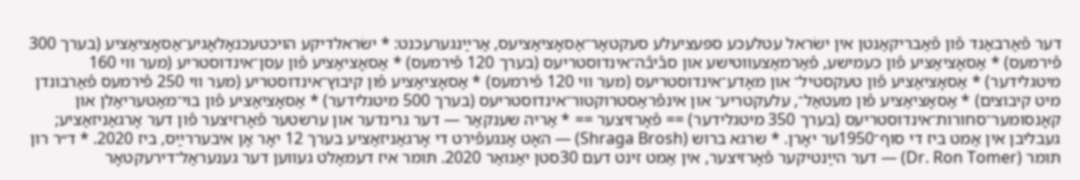דער פֿאַרבאַנד פֿון פֿאַבריקאַנטן אין ישׂראל עטלעכע ספּעציעלע סעקטאָר־אַסאָציאַציעס, אַרײַנגערעכנט: * ישׂראלדיקע הויכטעכנאָלאָגיע־אַסאָציאַציע (בערך 300 פֿירמעס) * אַסאָציאַציע פֿון כעמישע, פֿאַרמאַצעווטישע און סבֿיבֿה־אינדוסטריעס (בערך 120 פֿירמעס) * אַסאָציאַציע פֿון עסן־אינדוסטריע (מער ווי 160 מיטגלידער) * אַסאָציאַציע פֿון טעקסטיל־ און מאָדע־אינדוסטריעס (מער ווי 120 פֿירמעס) * אַסאָציאַציע פֿון קיבוץ־אינדוסטריע (מער ווי 250 פֿירמעס פֿאַרבונדן מיט קיבוצים) * אַסאָציאַציע פֿון מעטאַל־, עלעקטריע־ און אינפֿראַסטרוקטור־אינדוסטריעס (בערך 500 מיטגלידער) * אַסאָציאַציע פֿון בוי־מאַטעריאַלן און קאָנסומער־סחורות־אינדוסטריעס (בערך 350 מיטגלידער) == פֿאָרזיצער == * אַריה שענקאַר — דער גרינדער און ערשטער פֿאָרזיצער פֿון דער אָרגאַניזאַציע; געבליבן אין אַמט ביז די סוף־1950ער יאָרן. * שרגא ברוש (Shraga Brosh) — האָט אָנגעפֿירט די אָרגאַניזאַציע בערך 12 יאָר אָן איבעררײַס, ביז 2020. * ד״ר רון תּומר (Dr. Ron Tomer) — דער הײַנטיקער פֿאָרזיצער, אין אַמט זינט דעם 30סטן יאַנואַר 2020. תּומר איז דעמאָלט געווען דער גענעראַל־דירעקטאָר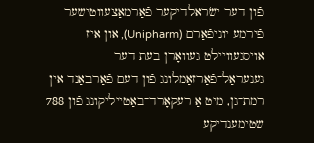פֿון דער ישׂראלדיקער פֿאַרמאַצעווטישער פֿירמע יוניפֿאַרם (Unipharm), און איז אויסגעוויילט געוואָרן בעת דער גענעראַל־פֿאַרזאַמלונג פֿון דעם פֿאַרבאַנד אין רמת־גן, מיט אַ רעקאָרד־באַטייליקונג פֿון 788 שטימענדיקע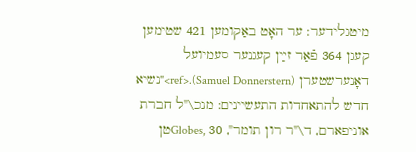מיטגלידער: ער האָט באַקומען 421 שטימען קעגן 364 פֿאַר זײַן קעגנער סעמיועל דאָנערשטערן (Samuel Donnerstern).<ref>"נשיא חדש להתאחדות התעשיינים: מנכ\"ל חברת אוניפארם, ד\"ר רון תומר", Globes, 30טן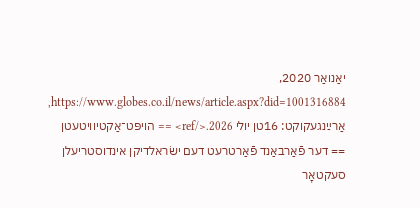יאַנואַר 2020, https://www.globes.co.il/news/article.aspx?did=1001316884, אַרײַנגעקוקט: 16טן יולי 2026.</ref> == הויפּט־אַקטיוויטעטן == דער פֿאַרבאַנד פֿאַרטרעט דעם ישׂראלדיקן אינדוסטריעלן סעקטאָר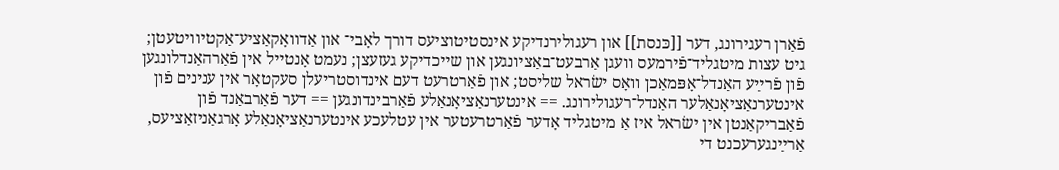פֿאַרן רעגירונג, דער [[כּנסת]] און רעגולירנדיקע אינסטיטוציעס דורך לאָבי־ און אַדוואָקאַציע־אַקטיוויטעטן; גיט עצות מיטגליד־פֿירמעס וועגן אַרבעט־באַציונגען און שייכדיקע געזעצן; נעמט אָנטייל אין פֿאַרהאַנדלונגען פֿון פֿרײַע האַנדל־אָפּמאַכן וואָס ישׂראל שליסט; און פֿאַרטרעט דעם אינדוסטריעלן סעקטאָר אין ענינים פֿון אינטערנאַציאָנאַלער האַנדל־רעגולירונג. == אינטערנאַציאָנאַלע פֿאַרבינדונגען == דער פֿאַרבאַנד פֿון פֿאַבריקאַנטן אין ישׂראל איז אַ מיטגליד אָדער פֿאַרטרעטער אין עטלעכע אינטערנאַציאָנאַלע אָרגאַניזאַציעס, אַרײַנגערעכנט די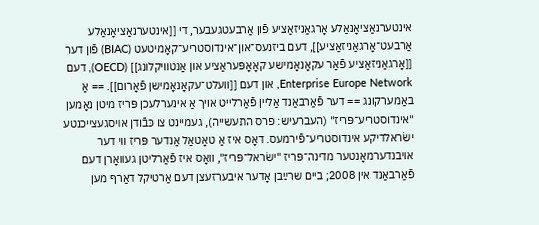אינטערנאַציאָנאַלע אָרגאַניזאַציע פֿון אַרבעטגעבער, די [[אינטערנאַציאָנאַלע אַרבעט־אָרגאַניזאַציע]], דעם ביזנעס־און־אינדוסטריע־קאָמיטעט (BIAC) פֿון דער [[אָרגאַניזאַציע פֿאַר עקאָנאָמישע קאָאָפּעראַציע און אַנטוויקלונג]] (OECD), דעם Enterprise Europe Network, און דעם [[וועלט־עקאָנאָמישן פֿאָרום]]. == אַ באַמערקונג == דער פֿאַרבאַנד אַליין פֿאַרלייט אויך אַ אינערלעכן פּריז מיטן נאָמען "אינדוסטריע־פּריז" (העברעיש: פרס התעשייה), געמיינט צו כּבֿודן אױסגעצייכנטע ישׂראלדיקע אינדוסטריע־פֿירמעס. דאָס איז אַ טאָטאַל אַנדער פּריז ווי דער אויבנדערמאָנטער מדינה־פּריז "ישׂראל־פּריז", וואָס איז פֿאַרליטן געוואָרן דעם פֿאַרבאַנד אין 2008; ביים שרײַבן אָדער איבערזעצן דעם אַרטיקל דאַרף מען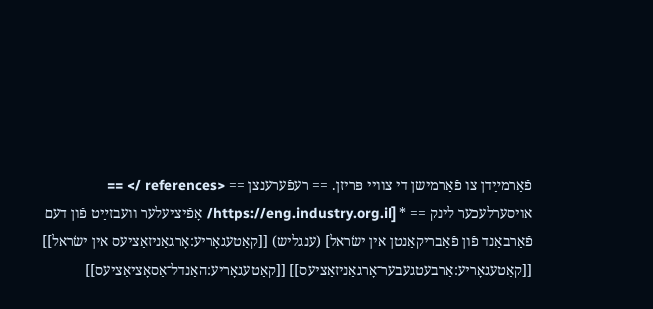פֿאַרמײַדן צו פֿאַרמישן די צוויי פּריזן. == רעפֿערענצן == <references /> == אויסערלעכער לינק == * [https://eng.industry.org.il/ אָפֿיציעלער וועבזײַט פֿון דעם פֿאַרבאַנד פֿון פֿאַבריקאַנטן אין ישׂראל] (ענגליש) [[קאַטעגאָריע:אָרגאַניזאַציעס אין ישׂראל]] [[קאַטעגאָריע:אַרבעטגעבער־אָרגאַניזאַציעס]] [[קאַטעגאָריע:האַנדל־אַסאָציאַציעס]]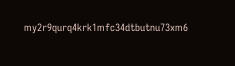my2r9qurq4krk1mfc34dtbutnu73xm6